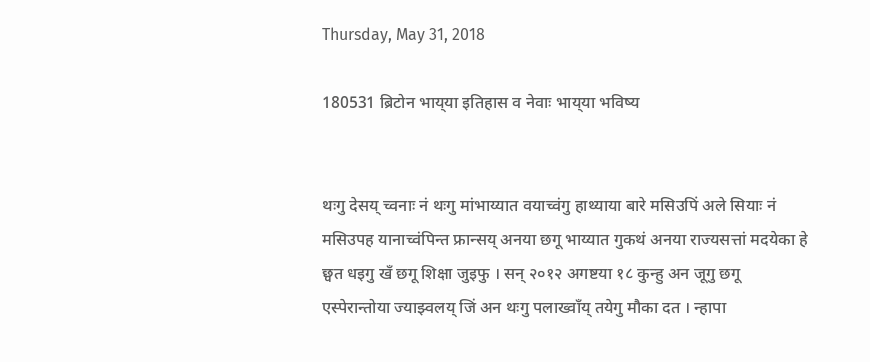Thursday, May 31, 2018

180531 ब्रिटोन भाय्‌या इतिहास व नेवाः भाय्‌या भविष्य


थःगु देसय् च्वनाः नं थःगु मांभाय्यात वयाच्वंगु हाथ्याया बारे मसिउपिं अले सियाः नं मसिउपह यानाच्वंपिन्त फ्रान्सय् अनया छगू भाय्यात गुकथं अनया राज्यसत्तां मदयेका हे छ्वत धइगु खँ छगू शिक्षा जुइफु । सन् २०१२ अगष्टया १८ कुन्हु अन जूगु छगू एस्पेरान्तोया ज्याझ्वलय् जिं अन थःगु पलाख्वाँय् तयेगु मौका दत । न्हापा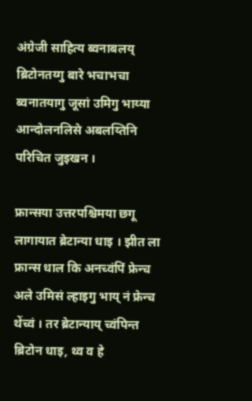अंग्रेजी साहित्य ब्वनाबलय् ब्रिटोनतय्गु बारे भचाभचा ब्वनातयागु जूसां उमिगु भाय्या आन्दोलनलिसे अबलय्तिनि परिचित जुइखन ।

फ्रान्सया उत्तरपश्चिमया छगू लागायात ब्रेटान्या धाइ । झीत ला फ्रान्स धाल कि अनच्वंपिं फ्रेन्च अले उमिसं ल्हाइगु भाय् नं फ्रेन्च थेंच्वं । तर ब्रेटान्याय् च्वंपिन्त ब्रिटोन धाइ, थ्व व हे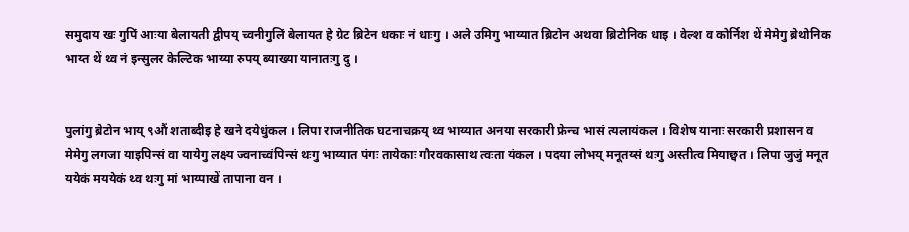समुदाय खः गुपिं आःया बेलायती द्वीपय् च्वनीगुलिं बेलायत हे ग्रेट ब्रिटेन धकाः नं धाःगु । अले उमिगु भाय्यात ब्रिटोन अथवा ब्रिटोनिक धाइ । वेल्श व कोर्निश थें मेमेगु ब्रेथोनिक भाय्त थें थ्व नं इन्सुलर केल्टिक भाय्या रुपय् ब्याख्या यानातःगु दु ।


पुलांगु ब्रेटोन भाय् ९औं शताब्दीइ हे खने दयेधुंकल । लिपा राजनीतिक घटनाचक्रय् थ्व भाय्यात अनया सरकारी फ्रेन्च भासं त्यलायंकल । विशेष यानाः सरकारी प्रशासन व मेमेगु लगजा याइपिन्सं वा यायेगु लक्ष्य ज्वनाच्वंपिन्सं थःगु भाय्यात पंगः तायेकाः गौरवकासाथ त्वःता यंकल । पदया लोभय् मनूतय्सं थःगु अस्तीत्व मियाछ्वत । लिपा जुजुं मनूत ययेकं मययेकं थ्व थःगु मां भाय्पाखें तापाना वन ।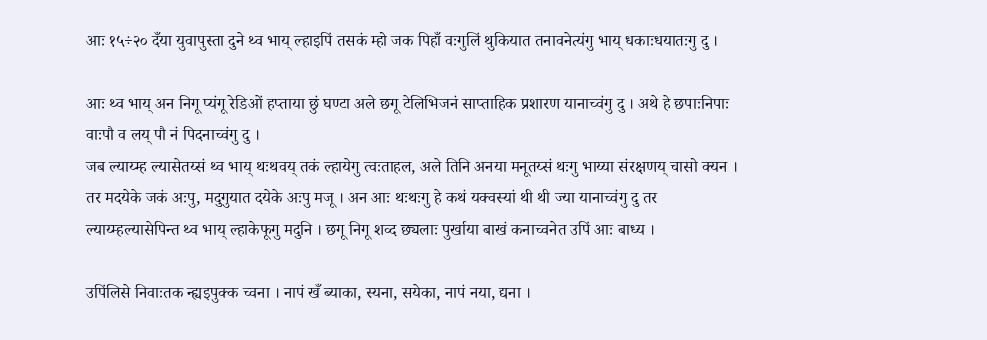आः १५÷२० दँया युवापुस्ता दुने थ्व भाय् ल्हाइपिं तसकं म्हो जक पिहाँ वःगुलिं थुकियात तनावनेत्यंगु भाय् धकाःधयातःगु दु ।

आः थ्व भाय् अन निगू प्यंगू रेडिओं हप्ताया छुं घण्टा अले छगू टेलिभिजनं साप्ताहिक प्रशारण यानाच्वंगु दु । अथे हे छपाःनिपाः वाःपौ व लय् पौ नं पिदनाच्वंगु दु ।
जब ल्याय्म्ह ल्यासेतय्सं थ्व भाय् थःथवय् तकं ल्हायेगु त्वःताहल, अले तिनि अनया मनूतय्सं थःगु भाय्या संरक्षणय् चासो क्यन । तर मदयेके जकं अःपु, मदुगुयात दयेके अःपु मजू । अन आः थःथःगु हे कथं यक्वस्यां थी थी ज्या यानाच्वंगु दु तर ल्याय्म्हल्यासेपिन्त थ्व भाय् ल्हाकेफूगु मदुनि । छगू निगू शव्द छ्यलाः पुर्खाया बाखं कनाच्वनेत उपिं आः बाध्य ।

उपिंलिसे निवाःतक न्ह्यइपुक्क च्वना । नापं खँ ब्याका, स्यना, सयेका, नापं नया, द्यना ।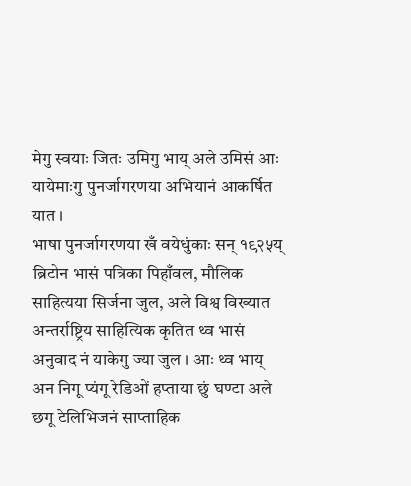मेगु स्वयाः जितः उमिगु भाय् अले उमिसं आः यायेमाःगु पुनर्जागरणया अभियानं आकर्षित यात ।
भाषा पुनर्जागरणया खँ वयेधुंकाः सन् १९२५य् ब्रिटोन भासं पत्रिका पिहाँवल, मौलिक साहित्यया सिर्जना जुल, अले विश्व विख्यात अन्तर्राष्ट्रिय साहित्यिक कृतित थ्व भासं अनुवाद नं याकेगु ज्या जुल । आः थ्व भाय् अन निगू प्यंगू रेडिओं हप्ताया छुं घण्टा अले छगू टेलिभिजनं साप्ताहिक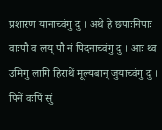प्रशारण यानाच्वंगु दु । अथे हे छपाःनिपाः वाःपौ व लय् पौ नं पिदनाच्वंगु दु । आः थ्व उमिगु लागि हिराथें मूल्यबान् जुयाच्वंगु दु । पिनें वःपिं सुं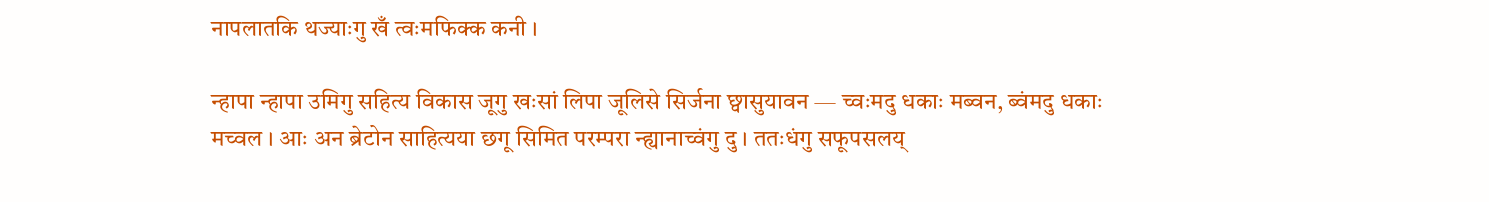नापलातकि थज्याःगु खँ त्वःमफिक्क कनी ।

न्हापा न्हापा उमिगु सहित्य विकास जूगु खःसां लिपा जूलिसे सिर्जना छ्वासुयावन — च्वःमदु धकाः मब्वन, ब्वंमदु धकाः मच्वल । आः अन ब्रेटोन साहित्यया छगू सिमित परम्परा न्ह्यानाच्वंगु दु । ततःधंगु सफूपसलय्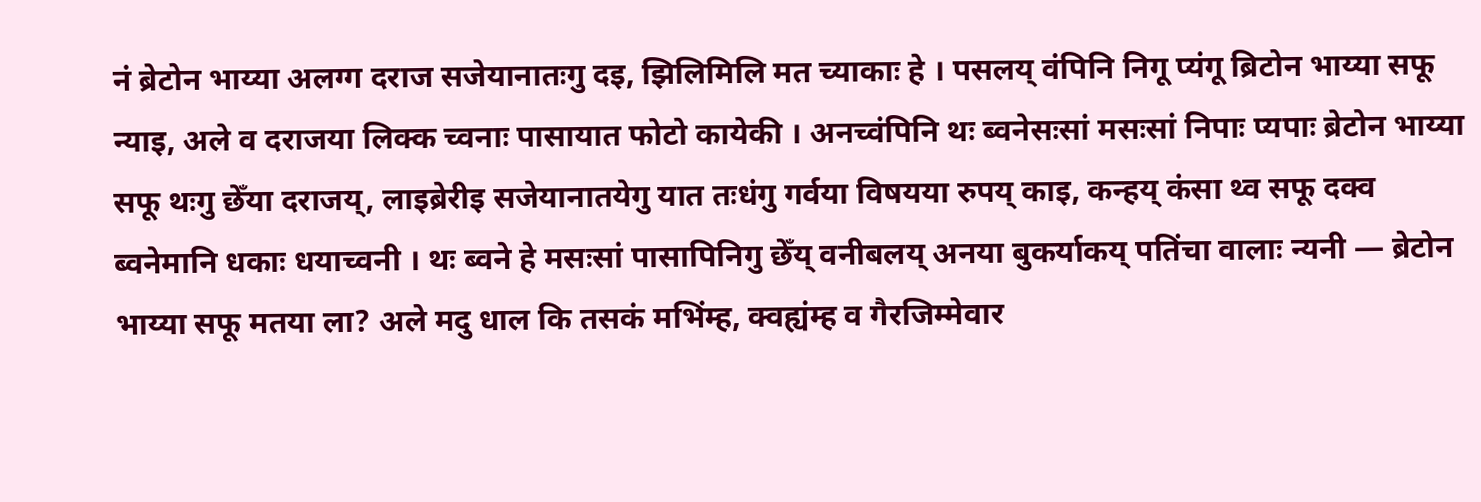नं ब्रेटोन भाय्या अलग्ग दराज सजेयानातःगु दइ, झिलिमिलि मत च्याकाः हे । पसलय् वंपिनि निगू प्यंगू ब्रिटोन भाय्या सफू न्याइ, अले व दराजया लिक्क च्वनाः पासायात फोटो कायेकी । अनच्वंपिनि थः ब्वनेसःसां मसःसां निपाः प्यपाः ब्रेटोन भाय्या सफू थःगु छेँया दराजय्, लाइब्रेरीइ सजेयानातयेगु यात तःधंगु गर्वया विषयया रुपय् काइ, कन्हय् कंसा थ्व सफू दक्व ब्वनेमानि धकाः धयाच्वनी । थः ब्वने हे मसःसां पासापिनिगु छेँय् वनीबलय् अनया बुकर्याकय् पतिंचा वालाः न्यनी — ब्रेटोन भाय्या सफू मतया ला? अले मदु धाल कि तसकं मभिंम्ह, क्वह्यंम्ह व गैरजिम्मेवार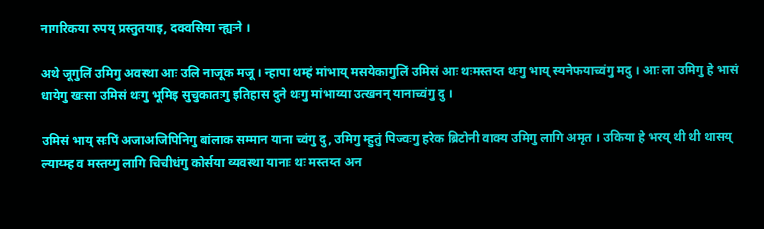नागरिकया रुपय् प्रस्तुतयाइ, दक्वसिया न्ह्यःने ।

अथे जूगुलिं उमिगु अवस्था आः उलि नाजूक मजू । न्हापा थम्हं मांभाय् मसयेकागुलिं उमिसं आः थःमस्तय्त थःगु भाय् स्यनेफयाच्वंगु मदु । आः ला उमिगु हे भासं धायेगु खःसा उमिसं थःगु भूमिइ सुचुकातःगु इतिहास दुने थःगु मांभाय्या उत्खनन् यानाच्वंगु दु ।

उमिसं भाय् सःपिं अजाअजिपिनिगु बांलाक सम्मान याना च्वंगु दु, उमिगु म्हुतुं पिज्वःगु हरेक ब्रिटोनी वाक्य उमिगु लागि अमृत । उकिया हे भरय् थी थी थासय् ल्याय्म्ह व मस्तय्गु लागि चिचीधंगु कोर्सया व्यवस्था यानाः थः मस्तय्त अन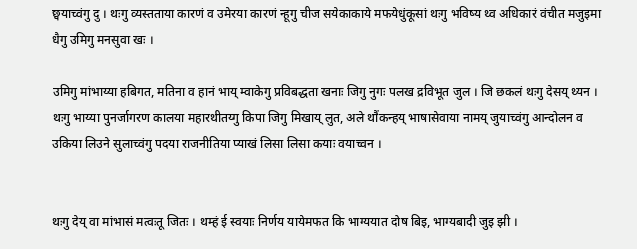छ्वयाच्वंगु दु । थःगु व्यस्तताया कारणं व उमेरया कारणं न्हूगु चीज सयेकाकाये मफयेधुंकूसां थःगु भविष्य थ्व अधिकारं वंचीत मजुइमा धैगु उमिगु मनसुवा खः ।

उमिगु मांभाय्या हबिगत, मतिना व हानं भाय् म्वाकेगु प्रविबद्धता खनाः जिगु नुगः पलख द्रविभूत जुल । जि छकलं थःगु देसय् थ्यन । थःगु भाय्या पुनर्जागरण कालया महारथीतय्गु किपा जिगु मिखाय् लुत, अले थौंकन्हय् भाषासेवाया नामय् जुयाच्वंगु आन्दोलन व उकिया लिउने सुलाच्वंगु पदया राजनीतिया प्याखं लिसा लिसा कयाः वयाच्वन ।


थःगु देय् वा मांभासं मत्वःतू जितः । थम्हं ई स्वयाः निर्णय यायेमफत कि भाग्ययात दोष बिइ, भाग्यबादी जुइ झी ।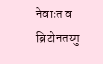नेवाःत व ब्रिटोनतय्गु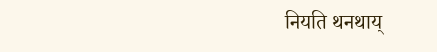नियति थनथाय्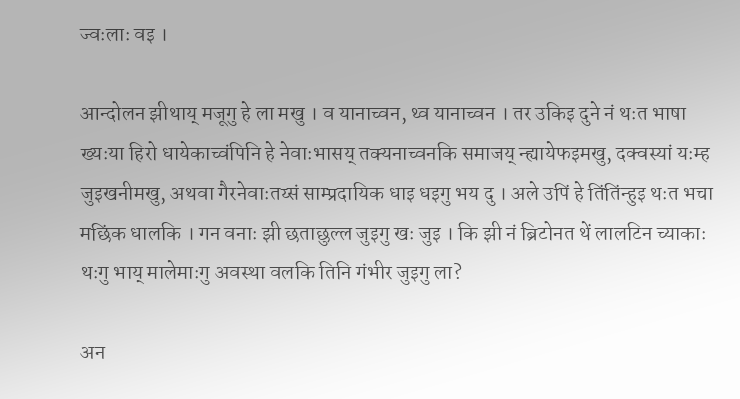ज्वःलाः वइ ।

आन्दोलन झीथाय् मजूगु हे ला मखु । व यानाच्वन, थ्व यानाच्वन । तर उकिइ दुने नं थःत भाषा ख्यःया हिरो धायेकाच्वंपिनि हे नेवाःभासय् तक्यनाच्वनकि समाजय् न्ह्यायेफइमखु, दक्वस्यां यःम्ह जुइखनीमखु, अथवा गैरनेवाःतय्सं साम्प्रदायिक धाइ धइगु भय दु । अले उपिं हे तिंतिंन्हुइ थःत भचा मछिंक धालकि । गन वनाः झी छताछुल्ल जुइगु खः जुइ । कि झी नं ब्रिटोनत थें लालटिन च्याकाः थःगु भाय् मालेमाःगु अवस्था वलकि तिनि गंभीर जुइगु ला?

अन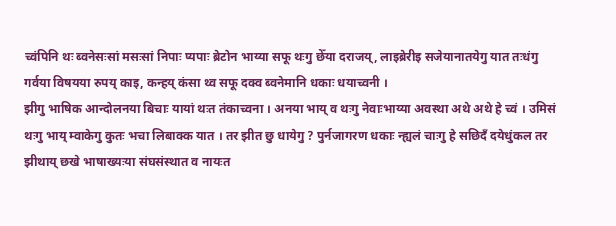च्वंपिनि थः ब्वनेसःसां मसःसां निपाः प्यपाः ब्रेटोन भाय्या सफू थःगु छेँया दराजय्, लाइब्रेरीइ सजेयानातयेगु यात तःधंगु गर्वया विषयया रुपय् काइ, कन्हय् कंसा थ्व सफू दक्व ब्वनेमानि धकाः धयाच्वनी ।
झीगु भाषिक आन्दोलनया बिचाः यायां थःत तंकाच्वना । अनया भाय् व थःगु नेवाःभाय्या अवस्था अथे अथे हे च्वं । उमिसं थःगु भाय् म्वाकेगु कुतः भचा लिबाक्क यात । तर झीत छु धायेगु ? पुर्नजागरण धकाः न्ह्यलं चाःगु हे सछिदँ दयेधुंकल तर झीथाय् छखे भाषाख्यःया संघसंस्थात व नायःत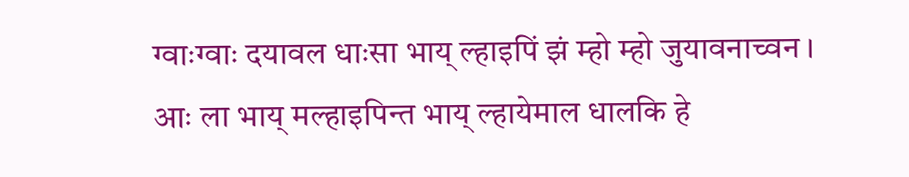ग्वाःग्वाः दयावल धाःसा भाय् ल्हाइपिं झं म्हो म्हो जुयावनाच्वन । आः ला भाय् मल्हाइपिन्त भाय् ल्हायेमाल धालकि हे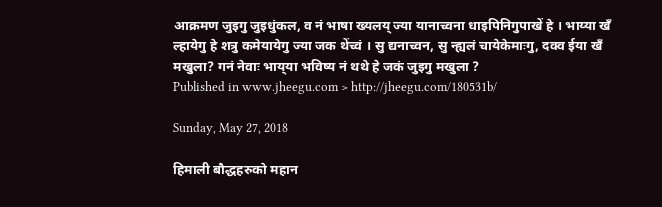आक्रमण जुइगु जुइधुंकल, व नं भाषा ख्यलय् ज्या यानाच्वना धाइपिनिगुपाखें हे । भाय्या खँ ल्हायेगु हे शत्रु कमेयायेगु ज्या जक थेंच्वं । सु द्यनाच्वन, सु न्ह्यलं चायेकेमाःगु, दक्व ईया खँ मखुला? गन‌ं नेवाः भाय्‌या भविष्य नं थथे हे जक‌ं जुइगु मखुला ?
Published in www.jheegu.com > http://jheegu.com/180531b/

Sunday, May 27, 2018

हिमाली बौद्धहरुको महान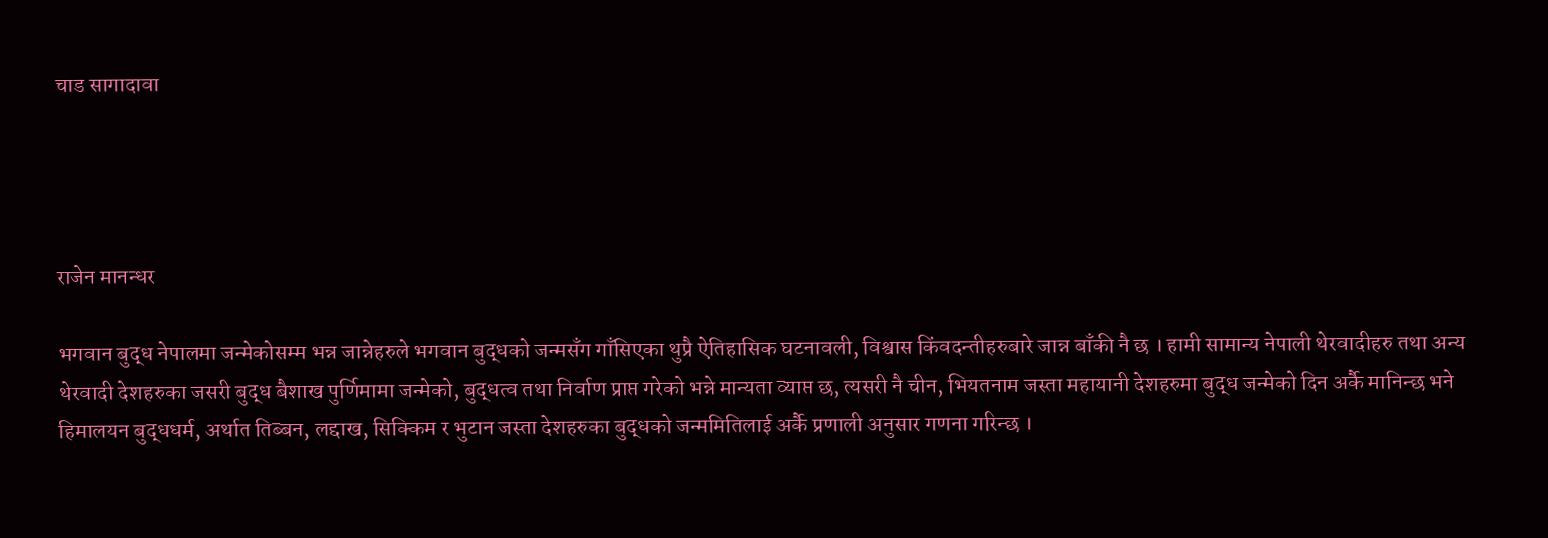चाड सागादावा




राजेन मानन्धर

भगवान बुद्ध नेपालमा जन्मेकोसम्म भन्न जान्नेहरुले भगवान बुद्धको जन्मसँग गाँसिएका थुप्रै ऐतिहासिक घटनावली, विश्वास किंवदन्तीहरुबारे जान्न बाँकी नै छ । हामी सामान्य नेपाली थेरवादीहरु तथा अन्य थेरवादी देशहरुका जसरी बुद्ध बैशाख पुर्णिमामा जन्मेको, बुद्धत्व तथा निर्वाण प्राप्त गरेको भन्ने मान्यता व्याप्त छ, त्यसरी नै चीन, भियतनाम जस्ता महायानी देशहरुमा बुद्ध जन्मेको दिन अर्कै मानिन्छ भने हिमालयन बुद्धधर्म, अर्थात तिब्बन, लद्दाख, सिक्किम र भुटान जस्ता देशहरुका बुद्धको जन्ममितिलाई अर्कै प्रणाली अनुसार गणना गरिन्छ ।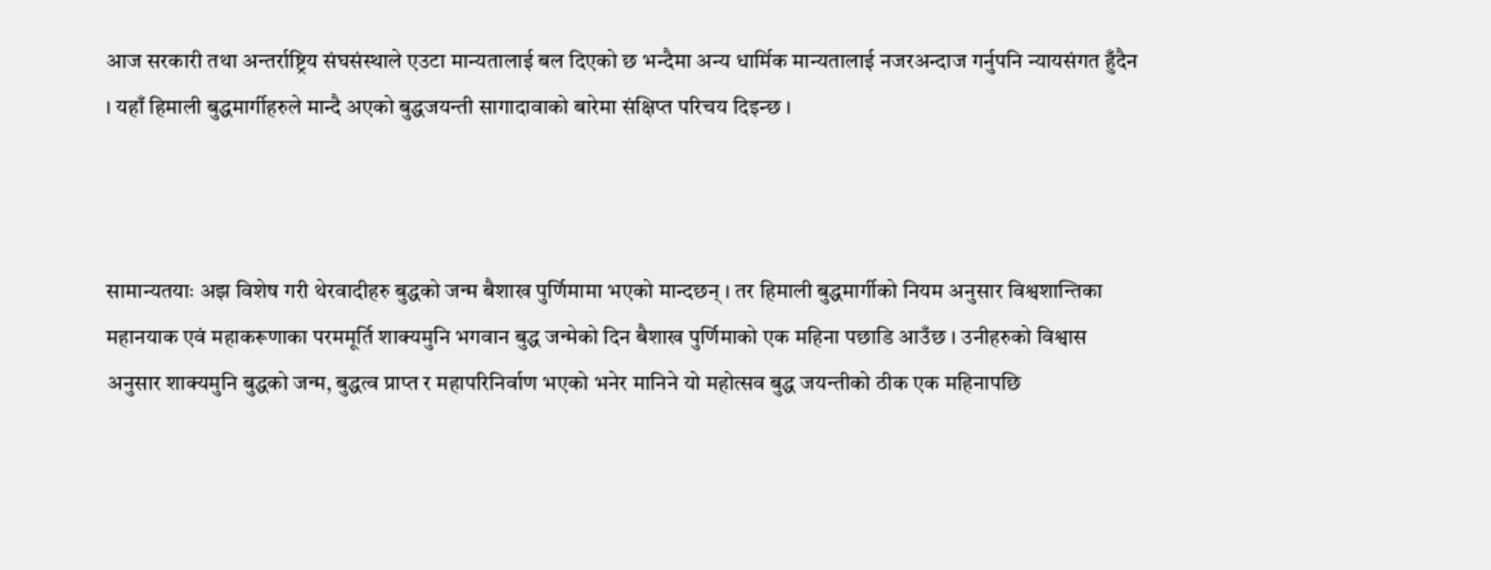आज सरकारी तथा अन्तर्राष्ट्रिय संघसंस्थाले एउटा मान्यतालाई बल दिएको छ भन्दैमा अन्य धार्मिक मान्यतालाई नजरअन्दाज गर्नुपनि न्यायसंगत हुँदैन । यहाँ हिमाली बुद्धमार्गीहरुले मान्दै अएको बुद्धजयन्ती सागादावाको बारेमा संक्षिप्त परिचय दिइन्छ ।



सामान्यतयाः अझ विशेष गरी थेरवादीहरु बुद्धको जन्म बैशाख पुर्णिमामा भएको मान्दछन् । तर हिमाली बुद्धमार्गीको नियम अनुसार विश्वशान्तिका महानयाक एवं महाकरूणाका परममूर्ति शाक्यमुनि भगवान बुद्ध जन्मेको दिन बैशाख पुर्णिमाको एक महिना पछाडि आउँछ । उनीहरुको विश्वास अनुसार शाक्यमुनि बुद्धको जन्म, बुद्धत्व प्राप्त र महापरिनिर्वाण भएको भनेर मानिने यो महोत्सव बुद्ध जयन्तीको ठीक एक महिनापछि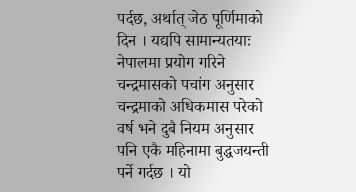पर्दछ, अर्थात् जेठ पूर्णिमाको दिन । यद्यपि सामान्यतयाः नेपालमा प्रयोग गरिने चन्द्रमासको पचांग अनुसार चन्द्रमाको अधिकमास परेको वर्ष भने दुबै नियम अनुसार पनि एकै महिनामा बुद्धजयन्ती पर्ने गर्दछ । यो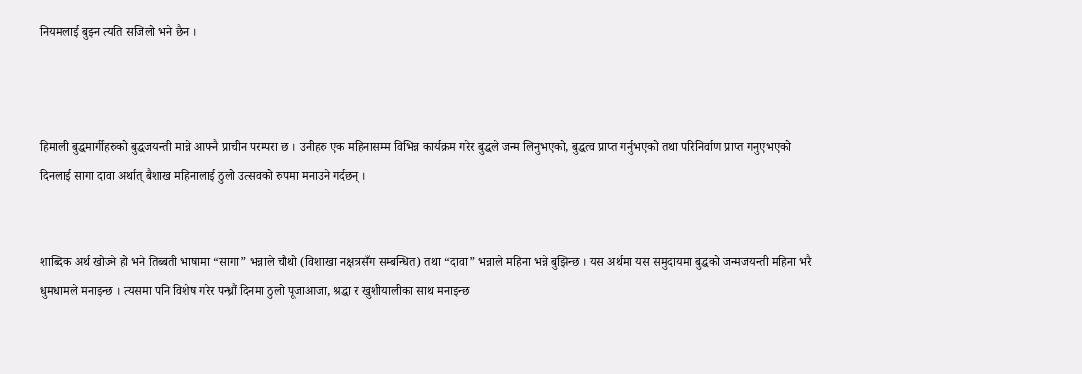नियमलाई बुझ्न त्यति सजिलो भने छैन ।



हिमाली बुद्धमार्गीहरुको बुद्धजयन्ती मान्ने आफ्नै प्राचीन परम्परा छ । उनीहरु एक महिनासम्म विभिन्न कार्यक्रम गरेर बुद्धले जन्म लिनुभएको, बुद्धत्व प्राप्त गर्नुभएको तथा परिनिर्वाण प्राप्त गनुएभएको दिनलाई सागा दावा अर्थात् बैशाख महिनालाई ठुलो उत्सवको रुपमा मनाउने गर्दछन् ।


शाब्दिक अर्थ खोज्ने हो भने तिब्बती भाषामा “सागा” भन्नाले चौथो (विशाखा नक्षत्रसँग सम्बन्धित) तथा “दावा” भन्नाले महिना भन्ने बुझिन्छ । यस अर्थमा यस समुदायमा बुद्धको जन्मजयन्ती महिना भरै धुमधामले मनाइन्छ । त्यसमा पनि विशेष गरेर पन्ध्रौं दिनमा ठुलो पूजाआजा, श्रद्धा र खुशीयालीका साथ मनाइन्छ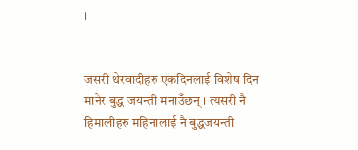।


जसरी थेरवादीहरु एकदिनलाई विशेष दिन मानेर बुद्ध जयन्ती मनाउँछन् । त्यसरी नै हिमालीहरु महिनालाई नै बुद्धजयन्ती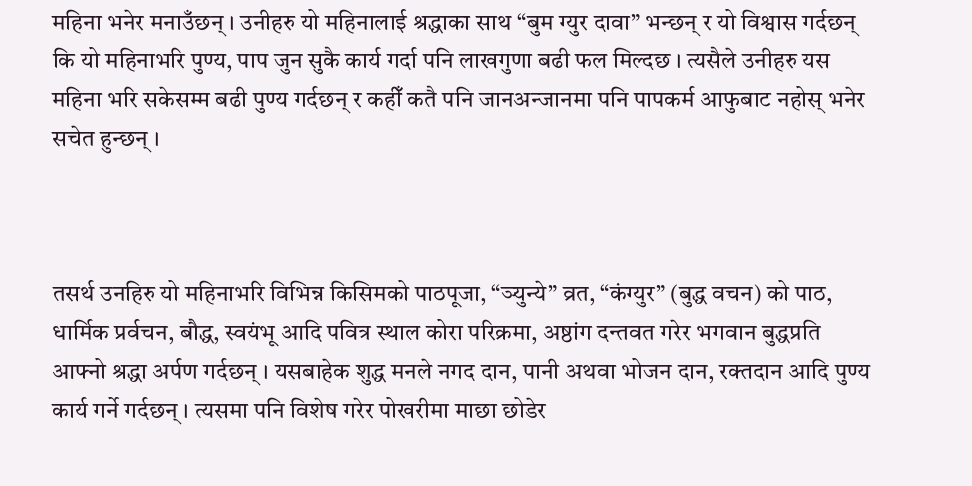महिना भनेर मनाउँछन् । उनीहरु यो महिनालाई श्रद्धाका साथ “बुम ग्युर दावा” भन्छन् र यो विश्वास गर्दछन् कि यो महिनाभरि पुण्य, पाप जुन सुकै कार्य गर्दा पनि लाखगुणा बढी फल मिल्दछ । त्यसैले उनीहरु यस महिना भरि सकेसम्म बढी पुण्य गर्दछन् र कहीँ कतै पनि जानअन्जानमा पनि पापकर्म आफुबाट नहोस् भनेर सचेत हुन्छन् ।



तसर्थ उनहिरु यो महिनाभरि विभिन्न किसिमको पाठपूजा, “ञ्युन्ये” व्रत, “कंग्युर” (बुद्ध वचन) को पाठ, धार्मिक प्रर्वचन, बौद्ध, स्वयंभू आदि पवित्र स्थाल कोरा परिक्रमा, अष्ठांग दन्तवत गरेर भगवान बुद्धप्रति आफ्नो श्रद्धा अर्पण गर्दछन् । यसबाहेक शुद्ध मनले नगद दान, पानी अथवा भोजन दान, रक्तदान आदि पुण्य कार्य गर्ने गर्दछन् । त्यसमा पनि विशेष गरेर पोखरीमा माछा छोडेर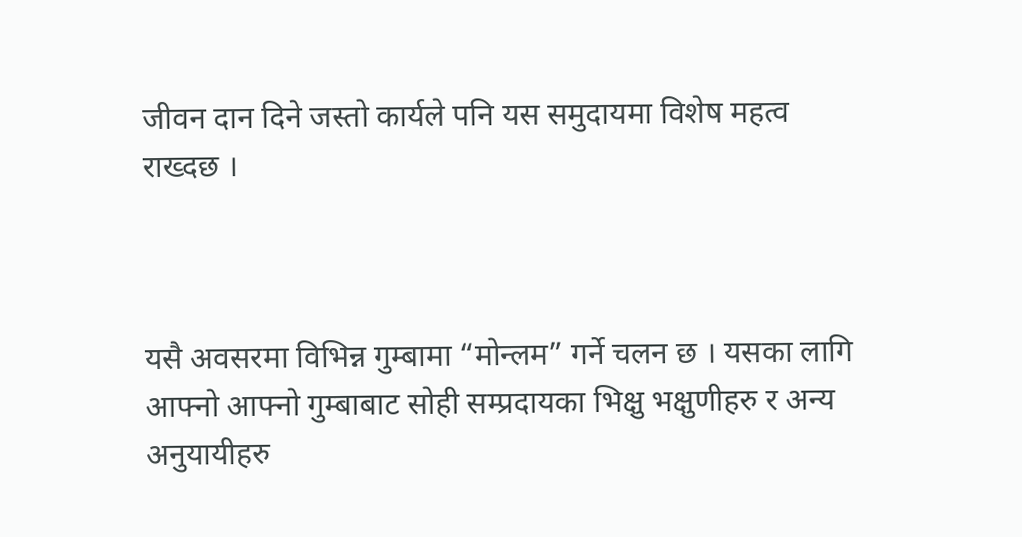जीवन दान दिने जस्तो कार्यले पनि यस समुदायमा विशेष महत्व राख्दछ ।



यसै अवसरमा विभिन्न गुम्बामा “मोन्लम” गर्ने चलन छ । यसका लागि आफ्नो आफ्नो गुम्बाबाट सोही सम्प्रदायका भिक्षु भक्षुणीहरु र अन्य अनुयायीहरु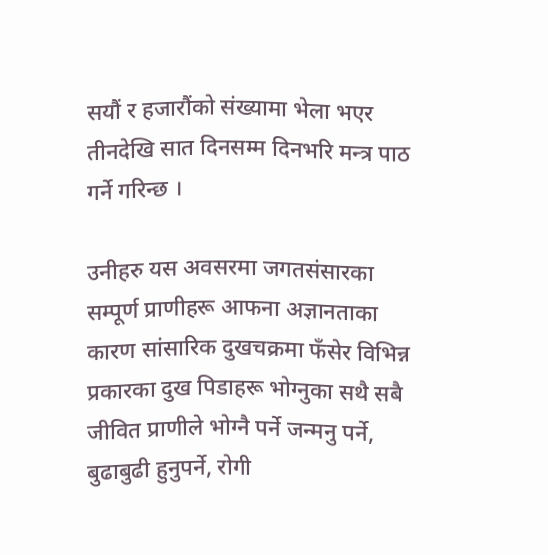सयौं र हजारौंको संख्यामा भेला भएर तीनदेखि सात दिनसम्म दिनभरि मन्त्र पाठ गर्ने गरिन्छ ।

उनीहरु यस अवसरमा जगतसंसारका सम्पूर्ण प्राणीहरू आफना अज्ञानताका कारण सांसारिक दुखचक्रमा फँसेर विभिन्न प्रकारका दुख पिडाहरू भोग्नुका सथै सबै जीवित प्राणीले भोग्नै पर्ने जन्मनु पर्ने, बुढाबुढी हुनुपर्ने, रोगी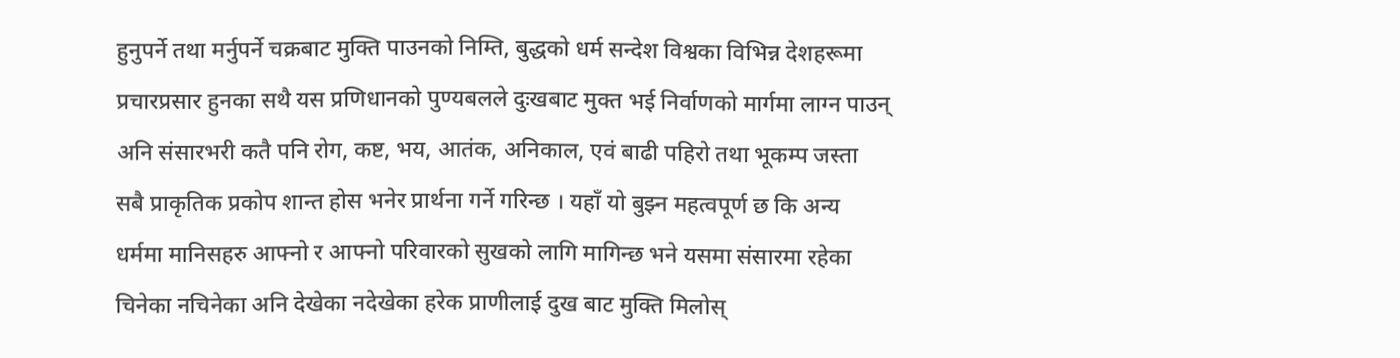हुनुपर्ने तथा मर्नुपर्ने चक्रबाट मुक्ति पाउनको निम्ति, बुद्धको धर्म सन्देश विश्वका विभिन्न देशहरूमा प्रचारप्रसार हुनका सथै यस प्रणिधानको पुण्यबलले दुःखबाट मुक्त भई निर्वाणको मार्गमा लाग्न पाउन् अनि संसारभरी कतै पनि रोग, कष्ट, भय, आतंक, अनिकाल, एवं बाढी पहिरो तथा भूकम्प जस्ता सबै प्राकृतिक प्रकोप शान्त होस भनेर प्रार्थना गर्ने गरिन्छ । यहाँ यो बुझ्न महत्वपूर्ण छ कि अन्य धर्ममा मानिसहरु आफ्नो र आफ्नो परिवारको सुखको लागि मागिन्छ भने यसमा संसारमा रहेका चिनेका नचिनेका अनि देखेका नदेखेका हरेक प्राणीलाई दुख बाट मुक्ति मिलोस्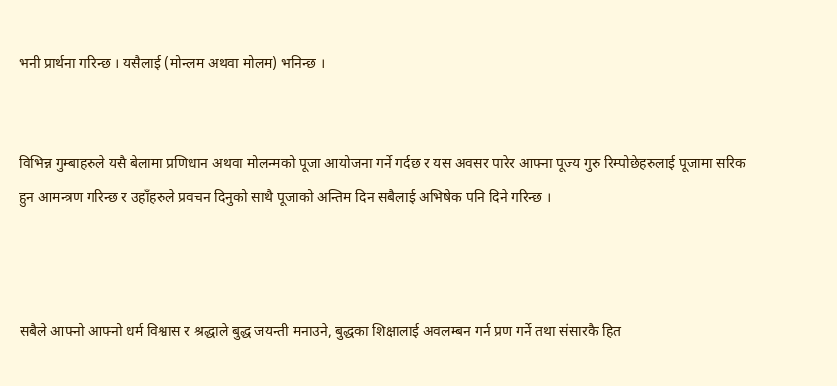भनी प्रार्थना गरिन्छ । यसैलाई (मोन्लम अथवा मोलम) भनिन्छ ।


विभिन्न गुम्बाहरुले यसै बेलामा प्रणिधान अथवा मोलन्मको पूजा आयोजना गर्ने गर्दछ र यस अवसर पारेर आफ्ना पूज्य गुरु रिम्पोछेहरुलाई पूजामा सरिक हुन आमन्त्रण गरिन्छ र उहाँहरुले प्रवचन दिनुको साथै पूजाको अन्तिम दिन सबैलाई अभिषेक पनि दिने गरिन्छ ।



सबैले आफ्नो आफ्नो धर्म विश्वास र श्रद्धाले बुद्ध जयन्ती मनाउने, बुद्धका शिक्षालाई अवलम्बन गर्न प्रण गर्ने तथा संसारकै हित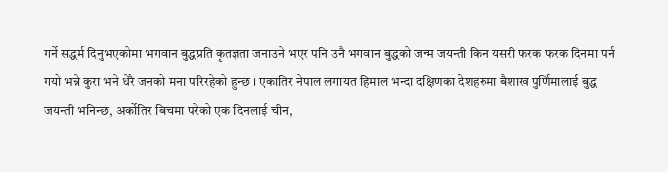गर्ने सद्धर्म दिनुभएकोमा भगवान बुद्धप्रति कृतज्ञता जनाउने भएर पनि उनै भगवान बुद्धको जन्म जयन्ती किन यसरी फरक फरक दिनमा पर्न गयो भन्ने कुरा भने धेरै जनको मना परिरहेको हुन्छ । एकातिर नेपाल लगायत हिमाल भन्दा दक्षिणका देशहरुमा बैशाख पुर्णिमालाई बुद्ध जयन्ती भनिन्छ, अर्कोतिर बिचमा परेको एक दिनलाई चीन,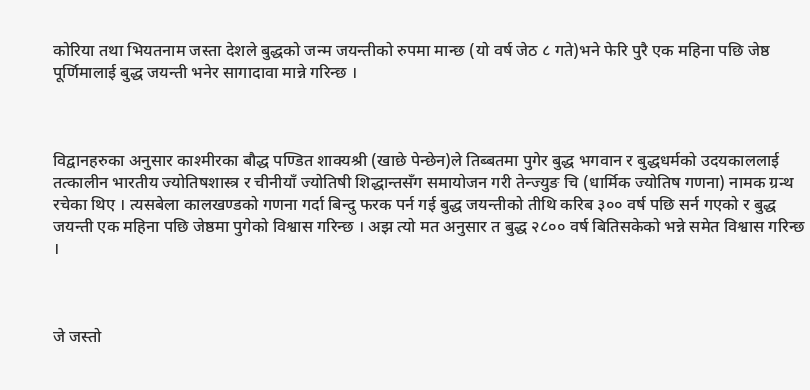कोरिया तथा भियतनाम जस्ता देशले बुद्धको जन्म जयन्तीको रुपमा मान्छ (यो वर्ष जेठ ८ गते)भने फेरि पुरै एक महिना पछि जेष्ठ पूर्णिमालाई बुद्ध जयन्ती भनेर सागादावा मान्ने गरिन्छ ।



विद्वानहरुका अनुसार काश्मीरका बौद्ध पण्डित शाक्यश्री (खाछे पेन्छेन)ले तिब्बतमा पुगेर बुद्ध भगवान र बुद्धधर्मको उदयकाललाई तत्कालीन भारतीय ज्योतिषशास्त्र र चीनीयाँ ज्योतिषी शिद्धान्तसँग समायोजन गरी तेन्ज्युङ चि (धार्मिक ज्योतिष गणना) नामक ग्रन्थ रचेका थिए । त्यसबेला कालखण्डको गणना गर्दा बिन्दु फरक पर्न गई बुद्ध जयन्तीको तीथि करिब ३०० वर्ष पछि सर्न गएको र बुद्ध जयन्ती एक महिना पछि जेष्ठमा पुगेको विश्वास गरिन्छ । अझ त्यो मत अनुसार त बुद्ध २८०० वर्ष बितिसकेको भन्ने समेत विश्वास गरिन्छ ।



जे जस्तो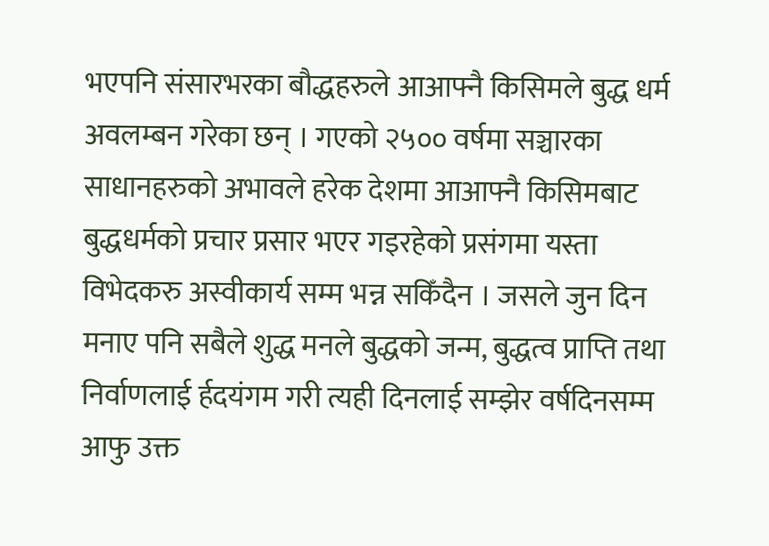भएपनि संसारभरका बौद्धहरुले आआफ्नै किसिमले बुद्ध धर्म अवलम्बन गरेका छन् । गएको २५०० वर्षमा सञ्चारका साधानहरुको अभावले हरेक देशमा आआफ्नै किसिमबाट बुद्धधर्मको प्रचार प्रसार भएर गइरहेको प्रसंगमा यस्ता विभेदकरु अस्वीकार्य सम्म भन्न सकिँदैन । जसले जुन दिन मनाए पनि सबैले शुद्ध मनले बुद्धको जन्म, बुद्धत्व प्राप्ति तथा निर्वाणलाई र्हदयंगम गरी त्यही दिनलाई सम्झेर वर्षदिनसम्म आफु उक्त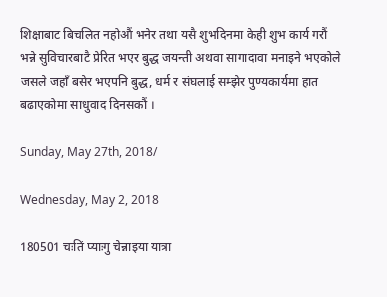शिक्षाबाट बिचलित नहोऔं भनेर तथा यसै शुभदिनमा केही शुभ कार्य गरौं भन्ने सुविचारबाटै प्रेरित भएर बुद्ध जयन्ती अथवा सागादावा मनाइने भएकोले जसले जहाँ बसेर भएपनि बुद्ध, धर्म र संघलाई सम्झेर पुण्यकार्यमा हात बढाएकोमा साधुवाद दिनसकौं ।

Sunday, May 27th, 2018/

Wednesday, May 2, 2018

180501 चःति‌ं प्याःगु चेन्नाइया यात्रा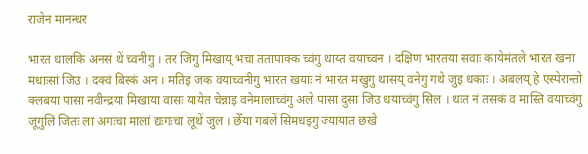राजेन मानन्धर

भारत धालकि अनसं थें च्वनीगु । तर जिगु मिखाय् भचा ततापाक्क च्वंगु थाय्त वयाच्वन । दक्षिण भारतया सवाः कायेमंतले भारत खना मधाःसां जिउ । दक्वं बिस्कं अन । मतिइ जक वयाच्वनीगु भारत खयाः नं भारत मखुगु थासय् वनेगु गथे जुइ धकाः । अबलय् हे एस्पेरान्तो क्लबया पासा नवीन्द्रया मिखाया वासः यायेत चेन्नाइ वनेमालाच्वंगु अले पासा दुसा जिउ धयाच्वंगु सिल । थःत नं तसकं व मास्ति वयाच्वंगु जूगुलिं जितः ला अगःचा मालां द्यःगःचा लूथें जुल । छेँया गबलें सिमधइगु ज्यायात छखे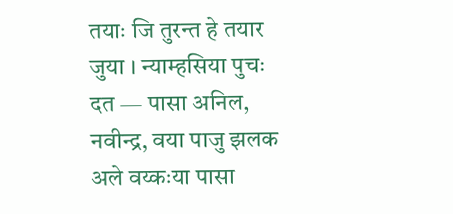तयाः जि तुरन्त हे तयार जुया । न्याम्हसिया पुचः दत — पासा अनिल, नवीन्द्र, वया पाजु झलक अले वय्कःया पासा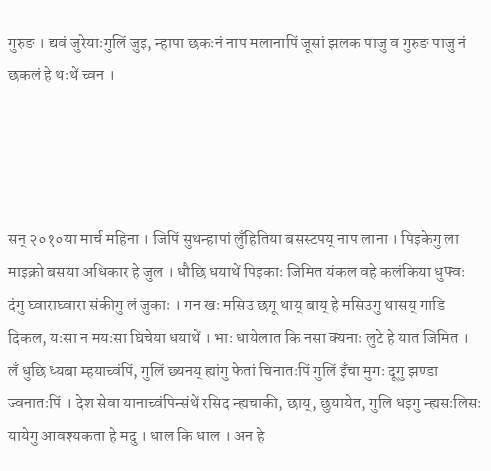गुरुङ । द्यवं जुरेयाःगुलिं जुइ, न्हापा छकःनं नाप मलानापिं जूसां झलक पाजु व गुरुङ पाजु नं छकलं हे थःथें च्वन ।




सन् २०१०या मार्च महिना । जिपिं सुथन्हापां लुँहितिया बसस्टपय् नाप लाना । पिइकेगु ला माइक्रो बसया अधिकार हे जुल । धौछि धयाथें पिइकाः जिमित यंकल वहे कलंकिया धुफ्वः दंगु घ्वाराघ्वारा संकीगु लं जुकाः । गन खः मसिउ छगू थाय् बाय् हे मसिउगु थासय् गाडि दिकल, यःसा न मयःसा घिचेया धयाथें । भाः धायेलात कि नसा क्यनाः लुटे हे यात जिमित । लँ धुछि ध्यबा म्हयाच्वंपिं, गुलिं छ्यनय् ह्यांगु फेतां चिनातःपिं गुलिं इँचा मुगः दूगु झण्डा ज्वनातःपिं । देश सेवा यानाच्वंपिन्संथें रसिद न्ह्यचाकी, छाय्, छुयायेत, गुलि धइगु न्ह्यसःलिसः यायेगु आवश्यकता हे मदु । धाल कि धाल । अन हे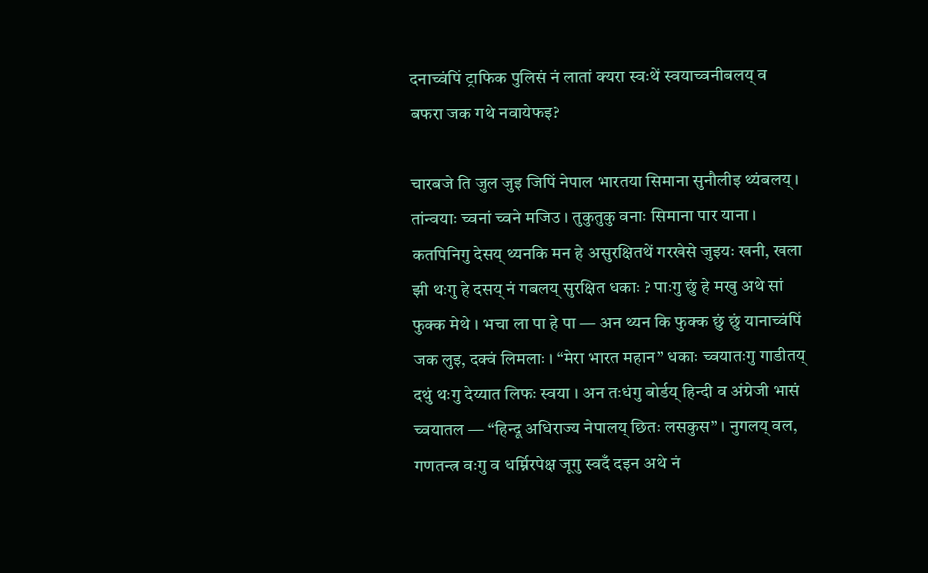दनाच्वंपिं ट्राफिक पुलिसं नं लातां क्यरा स्वःथें स्वयाच्वनीबलय् व बफरा जक गथे नवायेफइ?

चारबजे ति जुल जुइ जिपिं नेपाल भारतया सिमाना सुनौलीइ थ्यंबलय् । तांन्वयाः च्वनां च्वने मजिउ । तुकुतुकु वनाः सिमाना पार याना । कतपिनिगु देसय् थ्यनकि मन हे असुरक्षितथें गरखेसे जुइयः खनी, खला झी थःगु हे दसय् नं गबलय् सुरक्षित धकाः ? पाःगु छुं हे मखु अथे सां फुक्क मेथे । भचा ला पा हे पा — अन थ्यन कि फुक्क छुं छुं यानाच्वंपिं जक लुइ, दक्वं लिमलाः । “मेरा भारत महान” धकाः च्वयातःगु गाडीतय् दथुं थःगु देय्यात लिफः स्वया । अन तःधंगु बोर्डय् हिन्दी व अंग्रेजी भासं च्वयातल — “हिन्दू अधिराज्य नेपालय् छितः लसकुस” । नुगलय् वल, गणतन्त्र वःगु व धर्म्निरपेक्ष जूगु स्वदँ दइन अथे नं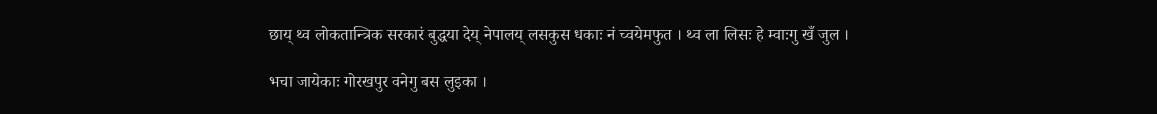छाय् थ्व लोकतान्त्रिक सरकारं बुद्धया देय् नेपालय् लसकुस धकाः नं च्वयेमफुत । थ्व ला लिसः हे म्वाःगु खँ जुल ।

भचा जायेकाः गोरखपुर वनेगु बस लुइका ।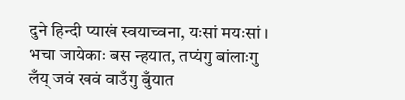दुने हिन्दी प्याखं स्वयाच्वना, यःसां मयःसां । भचा जायेकाः बस न्हयात, तप्यंगु बांलाःगु लँय् जवं खवं वाउँगु बुँयात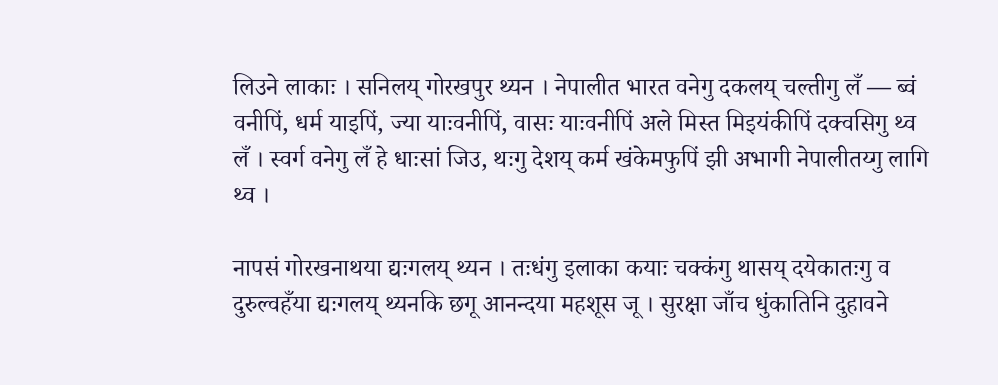लिउने लाकाः । सनिलय् गोरखपुर थ्यन । नेपालीत भारत वनेगु दकलय् चल्तीगु लँ — ब्वं वनीपिं, धर्म याइपिं, ज्या याःवनीपिं, वासः याःवनीपिं अले मिस्त मिइयंकीपिं दक्वसिगु थ्व लँ । स्वर्ग वनेगु लँ हे धाःसां जिउ, थःगु देशय् कर्म खंकेमफुपिं झी अभागी नेपालीतय्गु लागि थ्व ।

नापसं गोरखनाथया द्यःगलय् थ्यन । तःधंगु इलाका कयाः चक्कंगु थासय् दयेकातःगु व दुरुल्वहँया द्यःगलय् थ्यनकि छगू आनन्दया महशूस जू । सुरक्षा जाँच धुंकातिनि दुहावने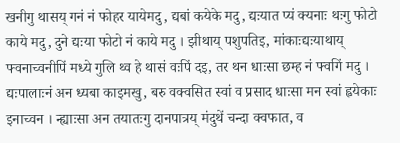खनीगु थासय् गनं नं फोहर यायेमदु, द्यबां कयेके मदु, द्यःयात प्यं क्यनाः थःगु फोटो काये मदु, दुने द्यःया फोटो नं काये मदु । झीथाय् पशुपतिइ, मांकाःद्यःयाथाय् फ्वनाच्वनीपिं मध्ये गुलि थ्व हे थासं वःपिं दइ, तर थन धाःसा छम्ह नं फ्वगिं मदु । द्यःपालाःनं अन ध्यबा काइमखु, बरु वक्वसित स्वां व प्रसाद धाःसा मन स्वां ह्वयेकाः इनाच्वन । न्ह्याःसा अन तयातःगु दानपात्रय् मंदुथें चन्दा क्वफात, व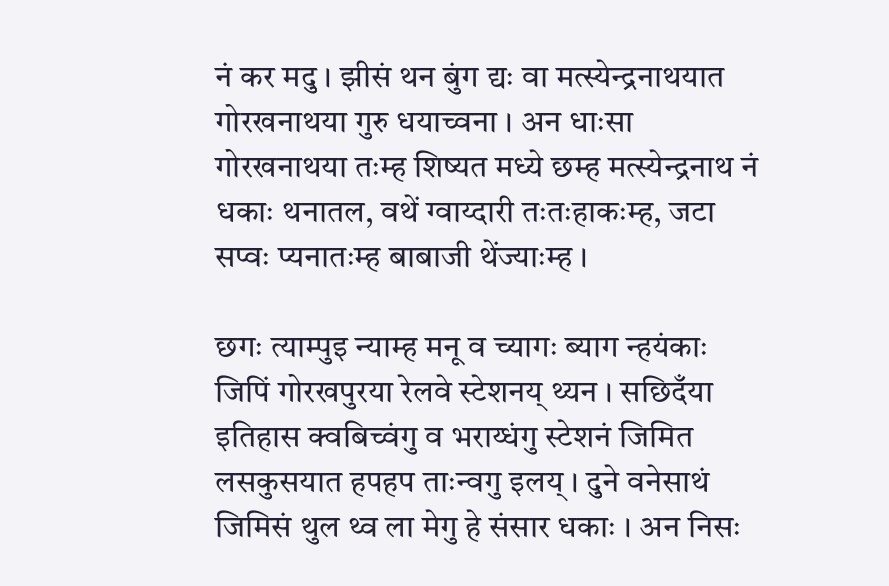नं कर मदु । झीसं थन बुंग द्यः वा मत्स्येन्द्रनाथयात गोरखनाथया गुरु धयाच्वना । अन धाःसा गोरखनाथया तःम्ह शिष्यत मध्ये छम्ह मत्स्येन्द्रनाथ नं धकाः थनातल, वथें ग्वाय्दारी तःतःहाकःम्ह, जटा सप्वः प्यनातःम्ह बाबाजी थेंज्याःम्ह ।

छगः त्याम्पुइ न्याम्ह मनू व च्यागः ब्याग न्हयंकाः जिपिं गोरखपुरया रेलवे स्टेशनय् थ्यन । सछिदँया इतिहास क्वबिच्वंगु व भराय्धंगु स्टेशनं जिमित लसकुसयात हपहप ताःन्वगु इलय् । दुने वनेसाथं जिमिसं थुल थ्व ला मेगु हे संसार धकाः । अन निसः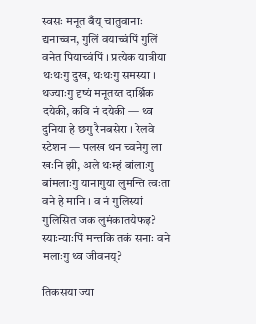स्वसः मनूत बँय् चातुवानाः द्यनाच्वन, गुलिं वयाच्वंपिं गुलिं वनेत पियाच्वंपिं । प्रत्येक यात्रीया थःथःगु दुख, थःथःगु समस्या । थज्याःगु दृष्यं मनूतय्त दार्श्निक दयेकी, कवि नं दयेकी — थ्व दुनिया हे छगु रैनबसेरा । रेलवे स्टेशन — पलख थन च्वनेगु ला खःनि झी, अले थःम्हं बांलाःगु बांमलाःगु यानागुया लुमन्ति त्वःता वने हे मानि । व नं गुलिस्यां गुलिसित जक लुमंकातयेफइ? स्याःन्याःपिं मन्तकि तकं सनाः वने मलाःगु थ्व जीवनय्?

तिकसया ज्या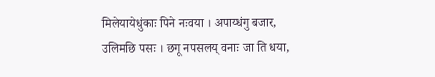मिलेयायेधुंकाः पिने नःवया । अपाय्धंगु बजार, उलिमछि पसः । छगू नपसलय् वनाः जा ति धया,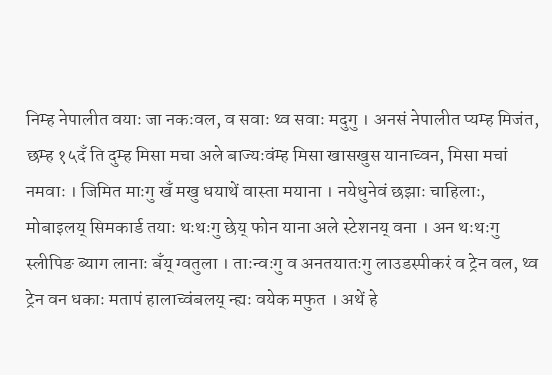निम्ह नेपालीत वयाः जा नकःवल, व सवाः थ्व सवाः मदुगु । अनसं नेपालीत प्यम्ह मिजंत, छम्ह १५दँ ति दुम्ह मिसा मचा अले बाज्यःवंम्ह मिसा खासखुस यानाच्वन, मिसा मचां नमवाः । जिमित माःगु खँ मखु धयाथें वास्ता मयाना । नयेधुनेवं छझाः चाहिलाः, मोबाइलय् सिमकार्ड तयाः थःथःगु छेय् फोन याना अले स्टेशनय् वना । अन थःथःगु स्लीपिङ ब्याग लानाः बँय् ग्वतुला । ताःन्वःगु व अनतयातःगु लाउडस्पीकरं व ट्रेन वल, थ्व ट्रेन वन धकाः मतापं हालाच्वंबलय् न्ह्यः वयेक मफुत । अथें हे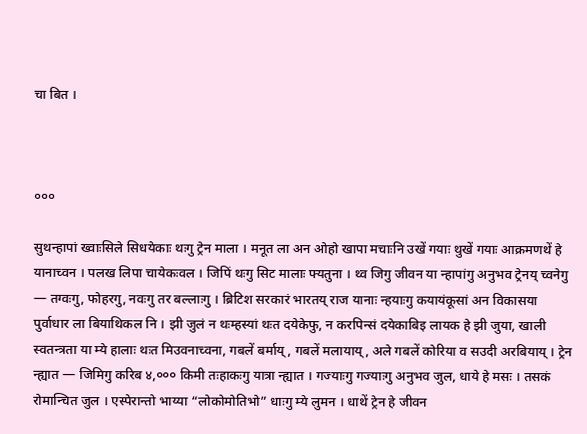चा बित ।



०००

सुथन्हापां ख्वाःसिले सिधयेकाः थःगु ट्रेन माला । मनूत ला अन ओहो खापा मचाःनि उखें गयाः थुखें गयाः आक्रमणथें हे यानाच्वन । पलख लिपा चायेकःवल । जिपिं थःगु सिट मालाः फ्यतुना । थ्व जिगु जीवन या न्हापांगु अनुभव ट्रेनय् च्वनेगु — तग्वःगु, फोहरगु, नवःगु तर बल्लाःगु । ब्रिटिश सरकारं भारतय् राज यानाः न्हयाःगु कयायंकूसां अन विकासया पुर्वाधार ला बियाथिकल नि । झी जुलं न थःम्हस्यां थःत दयेकेफु, न करपिन्सं दयेकाबिइ लायक हे झी जुया, खाली स्वतन्त्रता या म्ये हालाः थःत मिउवनाच्वना, गबलें बर्माय्, गबलें मलायाय्, अले गबलें कोरिया व सउदी अरबियाय् । ट्रेन न्ह्यात — जिमिगु करिब ४,००० किमी तःहाकःगु यात्रा न्ह्यात । गज्याःगु गज्याःगु अनुभव जुल, धाये हे मसः । तसकं रोमान्चित जुल । एस्पेरान्तो भाय्या “लोकोमोतिभो” धाःगु म्ये लुमन । धाथें ट्रेन हे जीवन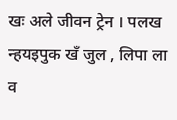खः अले जीवन ट्रेन । पलख न्हयइपुक खँ जुल , लिपा ला व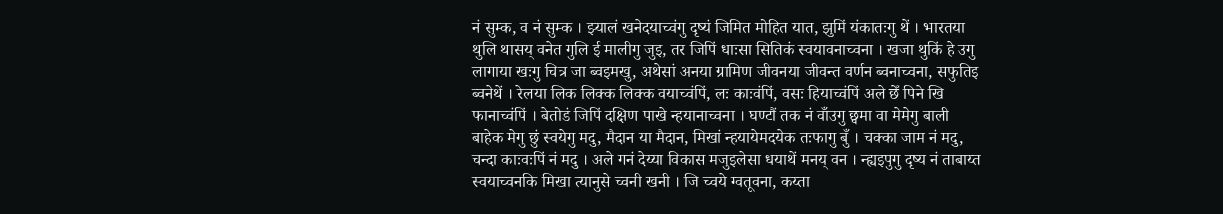नं सुम्क, व नं सुम्क । झ्यालं खनेदयाच्वंगु दृष्यं जिमित मोहित यात, झुमिं यंकातःगु थें । भारतया थुलि थासय् वनेत गुलि ई मालीगु जुइ, तर जिपिं धाःसा सितिकं स्वयावनाच्वना । खजा थुकिं हे उगु लागाया खःगु चित्र जा ब्वइमखु, अथेसां अनया ग्रामिण जीवनया जीवन्त वर्णन ब्वनाच्वना, सफुतिइ ब्वनेथें । रेलया लिक लिक्क लिक्क वयाच्वंपिं, लः काःवंपिं, वसः हियाच्वंपिं अले छेँ पिने खि फानाच्वंपिं । बेतोडं जिपिं दक्षिण पाखे न्हयानाच्वना । घण्टौं तक नं वाँउगु छ्वमा वा मेमेगु बाली बाहेक मेगु छुं स्वयेगु मदु, मैदान या मैदान, मिखां न्हयायेमदयेक तःफागु बुँ । चक्का जाम नं मदु, चन्दा काःवःपिं नं मदु । अले गनं देय्या विकास मजुइलेसा धयाथें मनय् वन । न्ह्यइपुगु दृष्य नं ताबाय्त स्वयाच्वनकि मिखा त्यानुसे च्वनी खनी । जि च्वये ग्वतूवना, कय्ता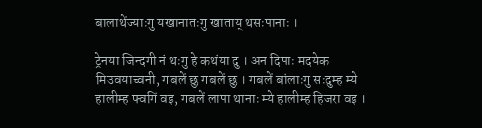बालाथेंज्याःगु यखानातःगु खाताय् थसःपानाः ।

ट्रेनया जिन्दगी नं थःगु हे कथंया दु । अन दिपाः मदयेक मिउवयाच्वनी, गबलें छु गबलें छु । गबलें बांलाःगु सःदुम्ह म्ये हालीम्ह फ्वगिं वइ, गबलें लापा थानाः म्ये हालीम्ह हिजरा वइ ।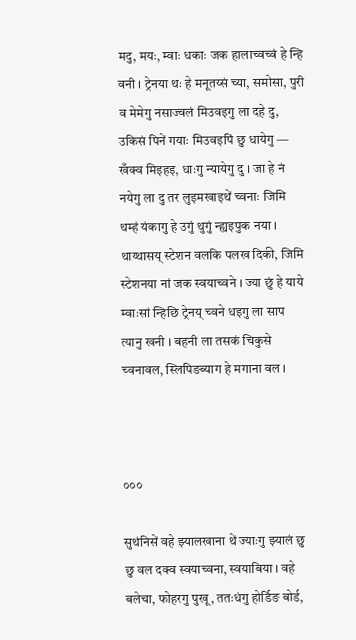मदु, मयः, म्वाः धकाः जक हालाच्वच्वं हे न्हि वनी । ट्रेनया थः हे मनूतय्सं च्या, समोसा, पुरी व मेमेगु नसाज्वलं मिउवइगु ला दहे दु, उकिसं पिनें गयाः मिउवइपिं छु धायेगु — खँक्व मिइहइ, धाःगु न्यायेगु दु । जा हे नं नयेगु ला दु तर लुइमखाइथें च्वनाः जिमि थम्हं यंकागु हे उगुं थुगुं न्ह्यइपुक नया । थाय्थासय् स्टेशन वलकि पलख दिकी, जिमि स्टेशनया नां जक स्वयाच्वने । ज्या छुं हे याये म्वाःसां न्हिछि ट्रेनय् च्वने धइगु ला साप त्यानु खनी । बहनी ला तसकं चिकुसे च्वनावल, स्लिपिङब्याग हे मगाना वल ।



०००

सुथंनिसें वहे झ्यालखाना थें ज्याःगु झ्यालं छु छु वल दक्व स्वयाच्वना, स्वयाबिया । वहे बलेचा, फोहरगु पुखू, ततःधंगु होर्डिङ बोर्ड,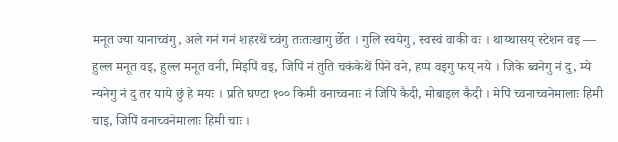मनूत ज्या यानाच्वंगु, अले गनं गनं शहरथें च्वंगु तःतःखागु छेँत । गुलि स्वयेगु, स्वस्वं वाकी वः । थाय्थासय् स्टेशन वइ — हुल्ल मनूत वइ, हुल्ल मनूत वनी, मिइपिं वइ, जिपिं नं तुति चकंकेथें पिने वने, हप्प वइगु फय् नये । जिके ब्वनेगु नं दु, म्ये न्यनेगु नं दु तर याये छुं हे मयः । प्रति घण्टा १०० किमी वनाच्वनाः नं जिपिं कैदी, मोबाइल कैदी । मेपिं च्वनाच्वनेमालाः हिमी चाइ, जिपिं वनाच्वनेमालाः हिमी चाः ।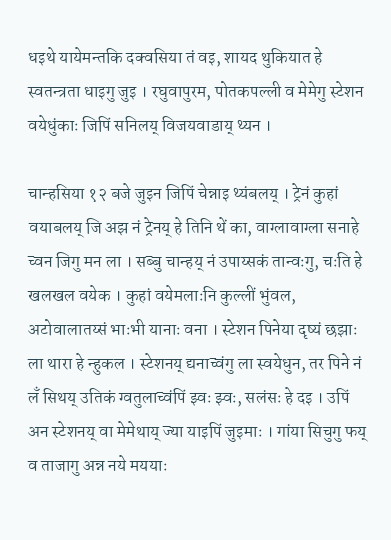धइथे यायेमन्तकि दक्वसिया तं वइ, शायद थुकियात हे स्वतन्त्रता धाइगु जुइ । रघुवापुरम, पोतकपल्ली व मेमेगु स्टेशन वयेधुंकाः जिपिं सनिलय् विजयवाडाय् थ्यन ।

चान्हसिया १२ बजे जुइन जिपिं चेन्नाइ थ्यंबलय् । ट्रेनं कुहां वयाबलय् जि अझ नं ट्रेनय् हे तिनि थें का, वाग्लावाग्ला सनाहे च्वन जिगु मन ला । सब्बु चान्हय् नं उपाय्सकं तान्वःगु, चःति हे खलखल वयेक । कुहां वयेमलाःनि कुल्लीं भुंवल, अटोवालातय्सं भाःभी यानाः वना । स्टेशन पिनेया दृष्यं छझाः ला थारा हे न्हुकल । स्टेशनय् द्यनाच्वंगु ला स्वयेधुन, तर पिने नं लँ सिथय् उतिकं ग्वतुलाच्वंपिं झ्वः झ्वः, सलंसः हे दइ । उपिं अन स्टेशनय् वा मेमेथाय् ज्या याइपिं जुइमाः । गांया सिचुगु फय् व ताजागु अन्न नये मययाः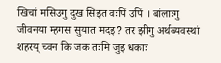खिचां मसिउगु दुख सिइत वःपिं उपिं । बांलाःगु जीवनया म्हगस सुयात मदइ? तर झीगु अर्थब्यवस्थां शहरय् च्वन कि जक तःमि जुइ धकाः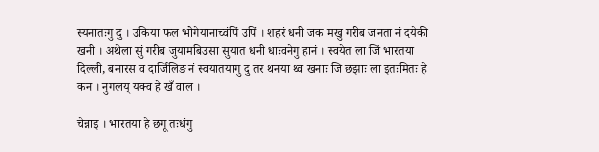स्यनातःगु दु । उकिया फल भोगेयानाच्वंपिं उपिं । शहरं धनी जक मखु गरीब जनता नं दयेकी खनी । अथेला सुं गरीब जुयामबिउसा सुयात धनी धाःवनेगु हानं । स्वयेत ला जिं भारतया दिल्ली, बनारस व दार्जिलिङ नं स्वयातयागु दु तर थनया थ्व खनाः जि छझाः ला इतःमितः हे कन । नुगलय् यक्व हे खँ वाल ।

चेन्नाइ । भारतया हे छगू तःधंगु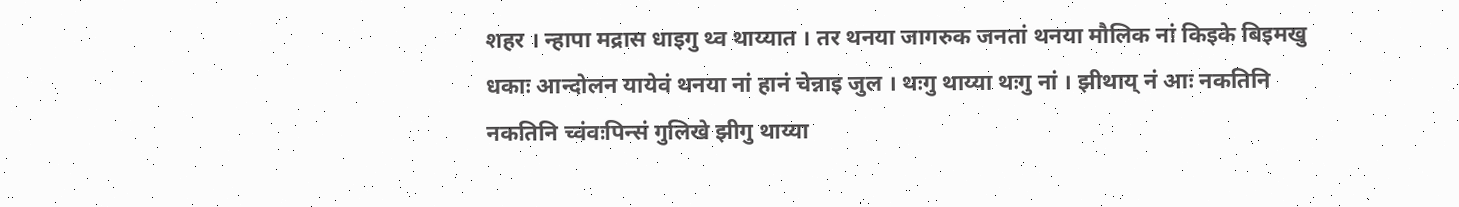शहर । न्हापा मद्रास धाइगु थ्व थाय्यात । तर थनया जागरुक जनतां थनया मौलिक नां किइके बिइमखु धकाः आन्दोलन यायेवं थनया नां हानं चेन्नाइ जुल । थःगु थाय्या थःगु नां । झीथाय् नं आः नकतिनि नकतिनि च्वंवःपिन्सं गुलिखे झीगु थाय्या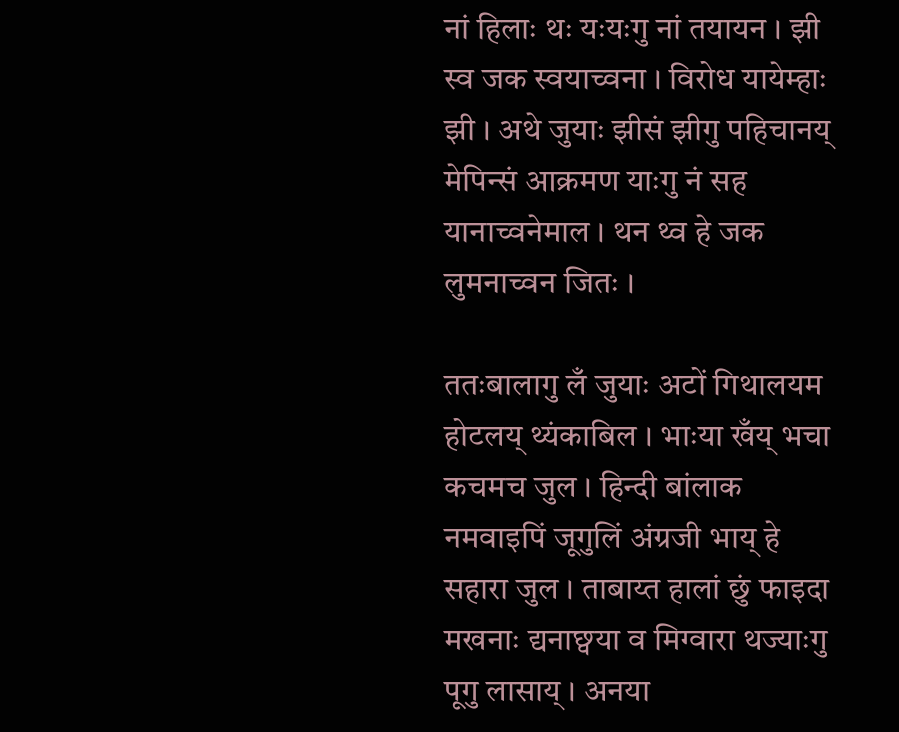नां हिलाः थः यःयःगु नां तयायन । झी स्व जक स्वयाच्वना । विरोध यायेम्हाः झी । अथे जुयाः झीसं झीगु पहिचानय् मेपिन्सं आक्रमण याःगु नं सह यानाच्वनेमाल । थन थ्व हे जक लुमनाच्वन जितः ।

ततःबालागु लँ जुयाः अटों गिथालयम होटलय् थ्यंकाबिल । भाःया खँय् भचा कचमच जुल । हिन्दी बांलाक नमवाइपिं जूगुलिं अंग्रजी भाय् हे सहारा जुल । ताबाय्त हालां छुं फाइदा मखनाः द्यनाछ्वया व मिग्वारा थज्याःगु पूगु लासाय् । अनया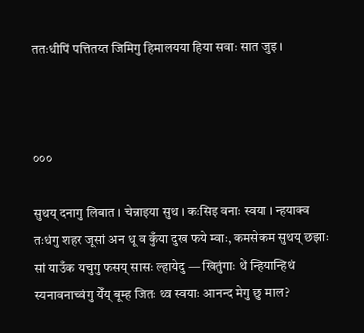ततःधीपिं पत्तितय्त जिमिगु हिमालयया हिया सवाः सात जुइ ।



०००

सुथय् दनागु लिबात । चेन्नाइया सुथ । कःसिइ वनाः स्वया । न्हयाक्व तःधंगु शहर जूसां अन धू व कुँया दुख फये म्वाः, कमसेकम सुथय् छझाः सां याउँक यचुगु फसय् सासः ल्हायेदु — खितुंगाः थें न्हियान्हिथं स्यनावनाच्वंगु येँय् बूम्ह जितः थ्व स्वयाः आनन्द मेगु छु माल?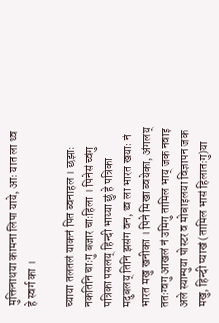मुक्तिनाथया कामना लिपा याये, आः यात ला थ्व हे स्वर्ग का ।

च्याया तलतलं याकनं पित ब्वनाहल । छझाः नकतिनि चाःगु बजार चाःहिला । पिनेसं च्वंगु पत्रिका पसलय् हिन्दी भाय्या छुं हे पत्रिका मदुबलय् तिनि झसंग वन, थ्व ला भारत खयाः नं भारत मखु खनीका । पिने मिखा ब्वयेका, अंगलय् ततःग्वगु आखलं नं उमिगु तामिल भाय् जक नवाइ अले स्याम्पुया पोस्टर व मोबाइलया विज्ञापन जक मखु, हिन्दी प्याखं (तामिल भासं हिलातःगु)या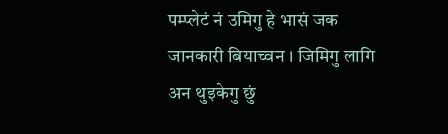पम्प्लेटं नं उमिगु हे भासं जक जानकारी बियाच्वन । जिमिगु लागि अन थुइकेगु छुं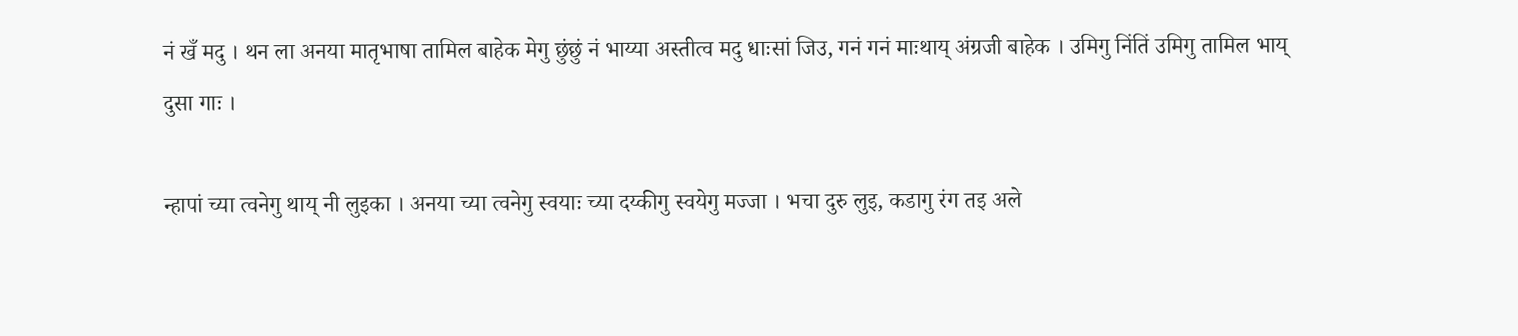नं खँ मदु । थन ला अनया मातृभाषा तामिल बाहेक मेगु छुंछुं नं भाय्या अस्तीत्व मदु धाःसां जिउ, गनं गनं माःथाय् अंग्रजी बाहेक । उमिगु निंतिं उमिगु तामिल भाय् दुसा गाः ।

न्हापां च्या त्वनेगु थाय् नी लुइका । अनया च्या त्वनेगु स्वयाः च्या दय्कीगु स्वयेगु मज्जा । भचा दुरु लुइ, कडागु रंग तइ अले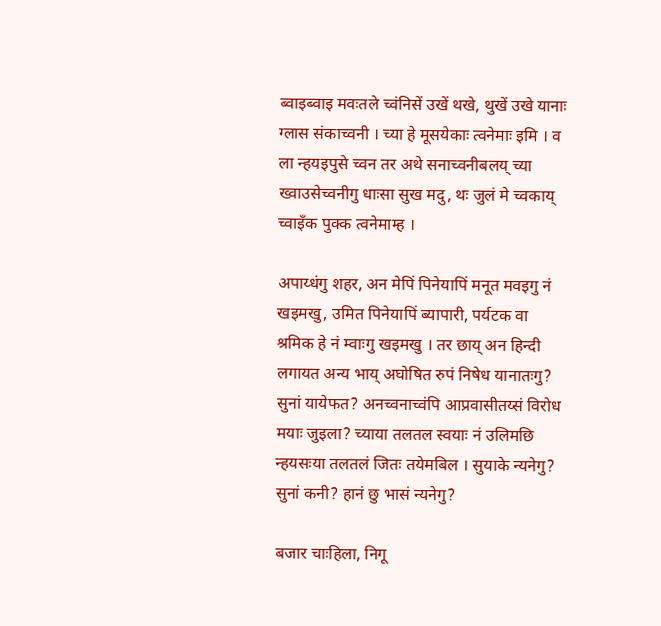ब्वाइब्वाइ मवःतले च्वंनिसें उखें थखे, थुखें उखे यानाः ग्लास संकाच्वनी । च्या हे मूसयेकाः त्वनेमाः इमि । व ला न्हयइपुसे च्वन तर अथे सनाच्वनीबलय् च्या ख्वाउसेच्वनीगु धाःसा सुख मदु, थः जुलं मे च्वकाय् च्वाइँक पुक्क त्वनेमाम्ह ।

अपाय्धंगु शहर, अन मेपिं पिनेयापिं मनूत मवइगु नं खइमखु, उमित पिनेयापिं ब्यापारी, पर्यटक वा श्रमिक हे नं म्वाःगु खइमखु । तर छाय् अन हिन्दी लगायत अन्य भाय् अघोषित रुपं निषेध यानातःगु? सुनां यायेफत? अनच्वनाच्वंपि आप्रवासीतय्सं विरोध मयाः जुइला? च्याया तलतल स्वयाः नं उलिमछि न्हयसःया तलतलं जितः तयेमबिल । सुयाके न्यनेगु? सुनां कनी? हानं छु भासं न्यनेगु?

बजार चाःहिला, निगू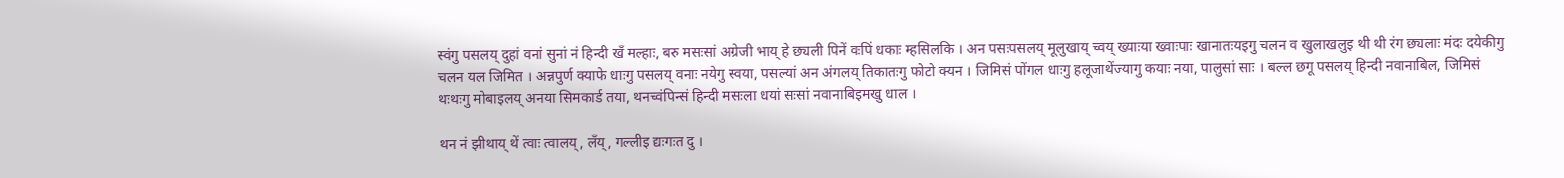स्वंगु पसलय् दुहां वनां सुनां नं हिन्दी खँ मल्हाः, बरु मसःसां अग्रेजी भाय् हे छ्यली पिनें वःपिं धकाः म्हसिलकि । अन पसःपसलय् मूलुखाय् च्वय् ख्याःया ख्वाःपाः खानातःयइगु चलन व खुलाखलुइ थी थी रंग छ्यलाः मंदः दयेकीगु चलन यल जिमित । अन्नपुर्ण क्याफे धाःगु पसलय् वनाः नयेगु स्वया, पसल्यां अन अंगलय् तिकातःगु फोटो क्यन । जिमिसं पोंगल धाःगु हलूजाथेंज्यागु कयाः नया, पालुसां साः । बल्ल छगू पसलय् हिन्दी नवानाबिल, जिमिसं थःथःगु मोबाइलय् अनया सिमकार्ड तया, थनच्वंपिन्सं हिन्दी मसःला धयां सःसां नवानाबिइमखु धाल ।

थन नं झीथाय् थें त्वाः त्वालय्, लँय्, गल्लीइ द्यःगःत दु ।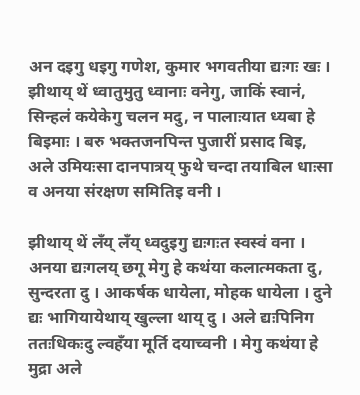अन दइगु धइगु गणेश, कुमार भगवतीया द्यःगः खः । झीथाय् थें ध्वातुमुतु ध्वानाः वनेगु, जाकिं स्वानं, सिन्हलं कयेकेगु चलन मदु, न पालाःयात ध्यबा हे बिइमाः । बरु भक्तजनपिन्त पुजारीं प्रसाद बिइ, अले उमियःसा दानपात्रय् फुथे चन्दा तयाबिल धाःसा व अनया संरक्षण समितिइ वनी ।

झीथाय् थें लँय् लँय् ध्वदुइगु द्यःगःत स्वस्वं वना । अनया द्यःगलय् छगू मेगु हे कथंया कलात्मकता दु, सुन्दरता दु । आकर्षक धायेला, मोहक धायेला । दुने द्यः भागियायेथाय् खुल्ला थाय् दु । अले द्यःपिनिग ततःधिकःदु ल्वहँया मूर्ति दयाच्वनी । मेगु कथंया हे मुद्रा अले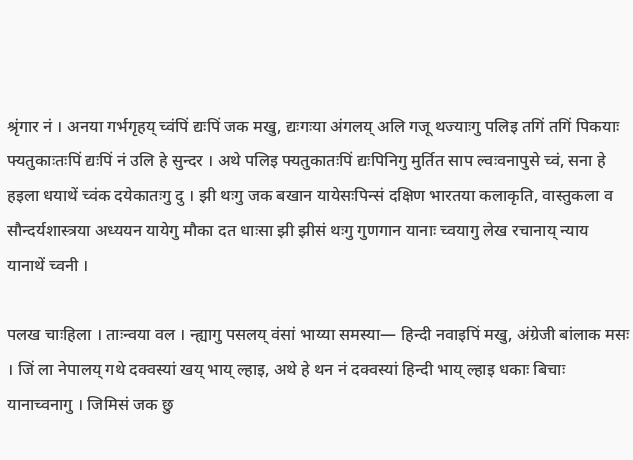श्रृंगार नं । अनया गर्भगृहय् च्वंपिं द्यःपिं जक मखु, द्यःगःया अंगलय् अलि गजू थज्याःगु पलिइ तगिं तगिं पिकयाः फ्यतुकाःतःपिं द्यःपिं नं उलि हे सुन्दर । अथे पलिइ फ्यतुकातःपिं द्यःपिनिगु मुर्तित साप ल्वःवनापुसे च्वं, सना हे हइला धयाथें च्वंक दयेकातःगु दु । झी थःगु जक बखान यायेसःपिन्सं दक्षिण भारतया कलाकृति, वास्तुकला व सौन्दर्यशास्त्रया अध्ययन यायेगु मौका दत धाःसा झी झीसं थःगु गुणगान यानाः च्वयागु लेख रचानाय् न्याय यानाथें च्वनी ।

पलख चाःहिला । ताःन्वया वल । न्ह्यागु पसलय् वंसां भाय्या समस्या— हिन्दी नवाइपिं मखु, अंग्रेजी बांलाक मसः । जिं ला नेपालय् गथे दक्वस्यां खय् भाय् ल्हाइ, अथे हे थन नं दक्वस्यां हिन्दी भाय् ल्हाइ धकाः बिचाः यानाच्वनागु । जिमिसं जक छु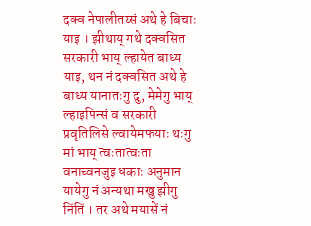दक्व नेपालीतय्सं अथे हे बिचाः याइ । झीथाय् गथे दक्वसित सरकारी भाय् ल्हायेत बाध्य याइ, थन नं दक्वसित अथे हे बाध्य यानातःगु दु, मेमेगु भाय् ल्हाइपिन्सं व सरकारी प्रवृतिलिसे ल्वायेमफयाः थःगु मां भाय् त्वःतात्वःता वनाच्वनजुइ धकाः अनुमान यायेगु नं अन्यथा मखु झीगु निंतिं । तर अथे मयासें नं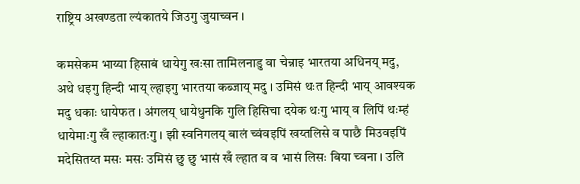राष्ट्रिय अखण्डता ल्यंकातये जिउगु जुयाच्वन ।

कमसेकम भाय्या हिसाबं धायेगु खःसा तामिलनाडु वा चेन्नाइ भारतया अधिनय् मदु, अथे धइगु हिन्दी भाय् ल्हाइगु भारतया कब्जाय् मदु । उमिसं थःत हिन्दी भाय् आवश्यक मदु धकाः धायेफत । अंगलय् धायेधुनकि गुलि हिसिचा दयेक थःगु भाय् व लिपिं थःम्हं धायेमाःगु खँ ल्हाकातःगु । झी स्वनिगलय् बालं च्वंवइपिं खय्तलिसे व पाछै मिउवइपिं मदेसितय्त मसः मसः उमिसं छु छु भासं खँ ल्हात व व भासं लिसः बिया च्वना । उलि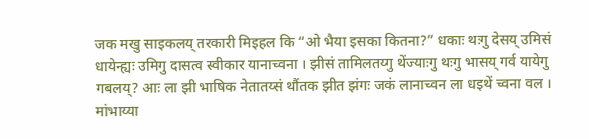जक मखु साइकलय् तरकारी मिइहल कि “ओ भैया इसका कितना?” धकाः थःगु देसय् उमिसं धायेन्ह्यः उमिगु दासत्व स्वीकार यानाच्वना । झीसं तामिलतय्गु थेंज्याःगु थःगु भासय् गर्व यायेगु गबलय्? आः ला झी भाषिक नेतातय्सं थौंतक झीत झंगः जकं लानाच्वन ला धइथें च्वना वल । मांभाय्या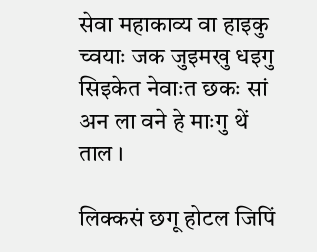सेवा महाकाव्य वा हाइकु च्वयाः जक जुइमखु धइगु सिइकेत नेवाःत छकः सां अन ला वने हे माःगु थें ताल ।

लिक्कसं छगू होटल जिपिं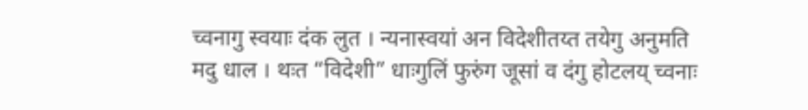च्वनागु स्वयाः दंक लुत । न्यनास्वयां अन विदेशीतय्त तयेगु अनुमति मदु धाल । थःत “विदेशी” धाःगुलिं फुरुंग जूसां व दंगु होटलय् च्वनाः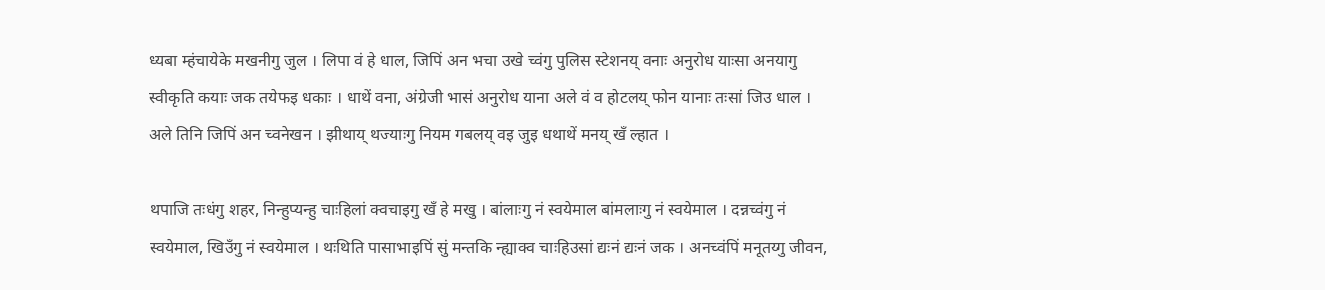ध्यबा म्हंचायेके मखनीगु जुल । लिपा वं हे धाल, जिपिं अन भचा उखे च्वंगु पुलिस स्टेशनय् वनाः अनुरोध याःसा अनयागु स्वीकृति कयाः जक तयेफइ धकाः । धाथें वना, अंग्रेजी भासं अनुरोध याना अले वं व होटलय् फोन यानाः तःसां जिउ धाल । अले तिनि जिपिं अन च्वनेखन । झीथाय् थज्याःगु नियम गबलय् वइ जुइ धथाथें मनय् खँ ल्हात ।

थपाजि तःधंगु शहर, निन्हुप्यन्हु चाःहिलां क्वचाइगु खँ हे मखु । बांलाःगु नं स्वयेमाल बांमलाःगु नं स्वयेमाल । दन्नच्वंगु नं स्वयेमाल, खिउँगु नं स्वयेमाल । थःथिति पासाभाइपिं सुं मन्तकि न्ह्याक्व चाःहिउसां द्यःनं द्यःनं जक । अनच्वंपिं मनूतय्गु जीवन,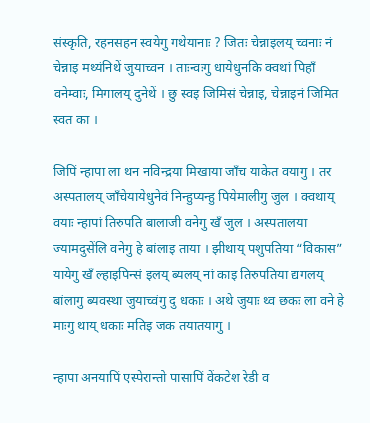संस्कृति, रहनसहन स्वयेगु गथेयानाः ? जितः चेन्नाइलय् च्वनाः नं चेन्नाइ मथ्यंनिथें जुयाच्वन । ताःन्वःगु धायेधुनकि क्वथां पिहाँ वनेम्वाः, मिगालय् दुनेथें । छु स्वइ जिमिसं चेन्नाइ, चेन्नाइनं जिमित स्वत का ।

जिपिं न्हापा ला थन नविन्द्रया मिखाया जाँच याकेत वयागु । तर अस्पतालय् जाँचेयायेधुनेवं निन्हुप्यन्हु पियेमालीगु जुल । क्वथाय् वयाः न्हापां तिरुपति बालाजी वनेगु खँ जुल । अस्पतालया ज्यामदुसेंलि वनेगु हे बांलाइ ताया । झीथाय् पशुपतिया “विकास” यायेगु खँ ल्हाइपिन्सं इलय् ब्यलय् नां काइ तिरुपतिया द्यगलय् बांलागु ब्यवस्था जुयाच्वंगु दु धकाः । अथे जुयाः थ्व छकः ला वने हे माःगु थाय् धकाः मतिइ जक तयातयागु ।

न्हापा अनयापिं एस्पेरान्तो पासापिं वेंकटेश रेडी व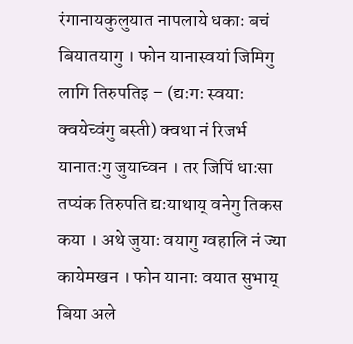रंगानायकुलुयात नापलाये धकाः बचं बियातयागु । फोन यानास्वयां जिमिगु लागि तिरुपतिइ – (द्यःगः स्वयाः क्वयेच्वंगु बस्ती) क्वथा नं रिजर्भ यानातःगु जुयाच्वन । तर जिपिं धाःसा तप्यंक तिरुपति द्यःयाथाय् वनेगु तिकस कया । अथे जुयाः वयागु ग्वहालि नं ज्या कायेमखन । फोन यानाः वयात सुभाय् बिया अले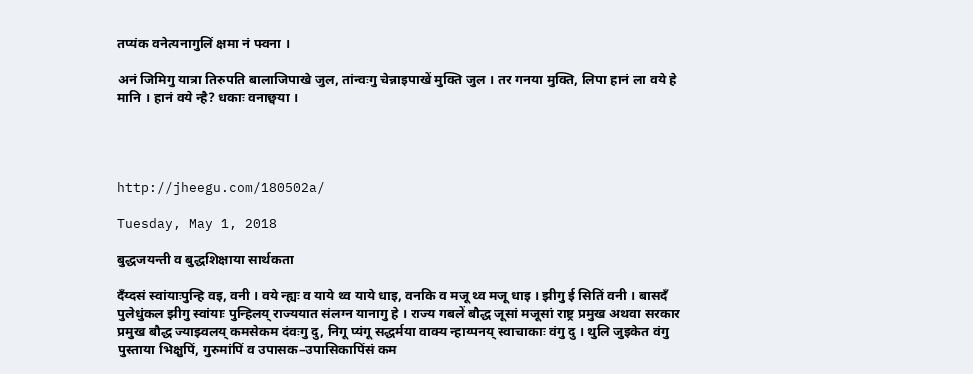तप्यंक वनेत्यनागुलिं क्षमा नं फ्वना ।

अनं जिमिगु यात्रा तिरुपति बालाजिपाखे जुल, तांन्वःगु चेन्नाइपाखें मुक्ति जुल । तर गनया मुक्ति, लिपा हानं ला वये हे मानि । हानं वये न्है? धकाः वनाछ्वया ।




http://jheegu.com/180502a/

Tuesday, May 1, 2018

बुद्धजयन्ती व बुद्धशिक्षाया सार्थकता

दँय्दसं स्वांयाःपुन्हि वइ, वनी । वये न्ह्यः व याये थ्व याये धाइ, वनकि व मजू थ्व मजू धाइ । झीगु ई सितिं वनी । बासदँ पुलेधुंकल झीगु स्वांयाः पुन्हिलय् राज्ययात संलग्न यानागु हे । राज्य गबलें बौद्ध जूसां मजूसां राष्ट्र प्रमुख अथवा सरकार प्रमुख बौद्ध ज्याझ्वलय् कमसेकम दंवःगु दु, निगू प्यंगू सद्धर्मया वाक्य न्हाय्पनय् स्वाचाकाः वंगु दु । थुलि जुइकेत वंगु पुस्ताया भिक्षुपिं, गुरुमांपिं व उपासक–उपासिकापिंसं कम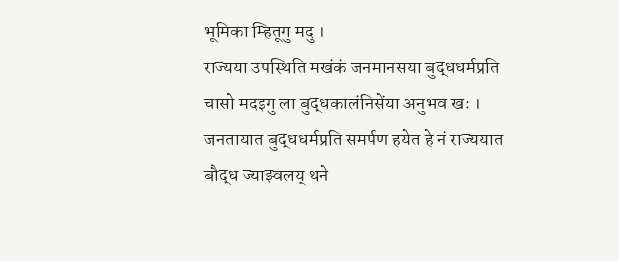भूमिका म्हितूगु मदु ।
राज्यया उपस्थिति मखंकं जनमानसया बुद्धधर्मप्रति चासो मदइगु ला बुद्धकालंनिसेंया अनुभव खः । जनतायात बुद्धधर्मप्रति समर्पण हयेत हे नं राज्ययात बौद्ध ज्याझ्वलय् थने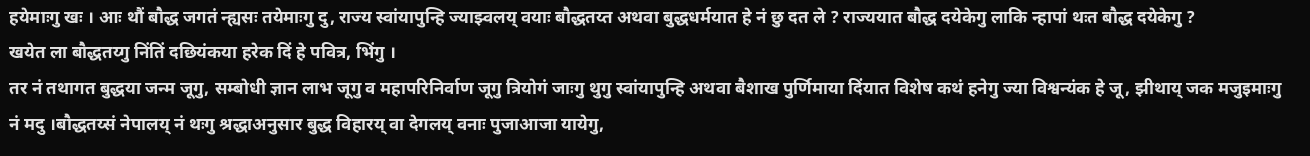हयेमाःगु खः । आः थौं बौद्ध जगतं न्ह्यसः तयेमाःगु दु, राज्य स्वांयापुन्हि ज्याझ्वलय् वयाः बौद्धतय्त अथवा बुद्धधर्मयात हे नं छु दत ले ? राज्ययात बौद्ध दयेकेगु लाकि न्हापां थःत बौद्ध दयेकेगु ?
खयेत ला बौद्धतय्गु निंतिं दछियंकया हरेक दिं हे पवित्र, भिंगु ।
तर नं तथागत बुद्धया जन्म जूगु, सम्बोधी ज्ञान लाभ जूगु व महापरिनिर्वाण जूगु त्रियोगं जाःगु थुगु स्वांयापुन्हि अथवा बैशाख पुर्णिमाया दिंयात विशेष कथं हनेगु ज्या विश्वन्यंक हे जू, झीथाय् जक मजुइमाःगु नं मदु ।बौद्धतय्सं नेपालय् नं थःगु श्रद्धाअनुसार बुद्ध विहारय् वा देगलय् वनाः पुजाआजा यायेगु,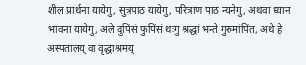शील प्रार्थना यायेगु, सुत्रपाठ यायेगु, परित्राण पाठ न्यनेगु, अथवा ध्यान भावना यायेगु, अले दुपिंसं फुपिंसं थःगु श्रद्धां भन्ते गुरुमांपिंत, अथे हे अस्पतालय् वा वृद्धाश्रमय्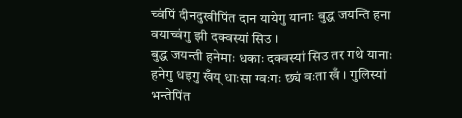च्वंपिं दीनदुखीपिंत दान यायेगु यानाः बुद्ध जयन्ति हना वयाच्वंगु झी दक्वस्यां सिउ ।
बुद्ध जयन्ती हनेमाः धकाः दक्वस्यां सिउ तर गथे यानाः हनेगु धइगु खँय् धाःसा ग्वःगः छ्यं वःता खँ । गुलिस्यां भन्तेपिंत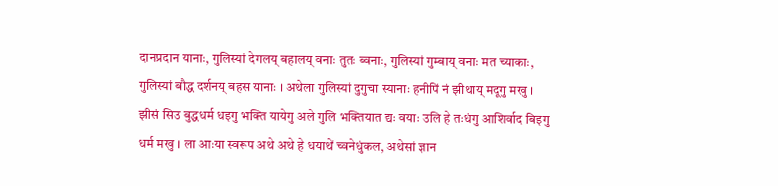दानप्रदान यानाः, गुलिस्यां देगलय् बहालय् वनाः तुतः ब्वनाः, गुलिस्यां गुम्बाय् वनाः मत च्याकाः, गुलिस्यां बौद्ध दर्शनय् बहस यानाः । अथेला गुलिस्यां दुगुचा स्यानाः हनीपिं नं झीथाय् मदूगु मखु ।
झीसं सिउ बुद्धधर्म धइगु भक्ति यायेगु अले गुलि भक्तियात द्यः वयाः उलि हे तःधंगु आशिर्वाद बिइगु धर्म मखु । ला आःया स्वरूप अथे अथे हे धयाथें च्वनेधुंकल, अथेसां ज्ञान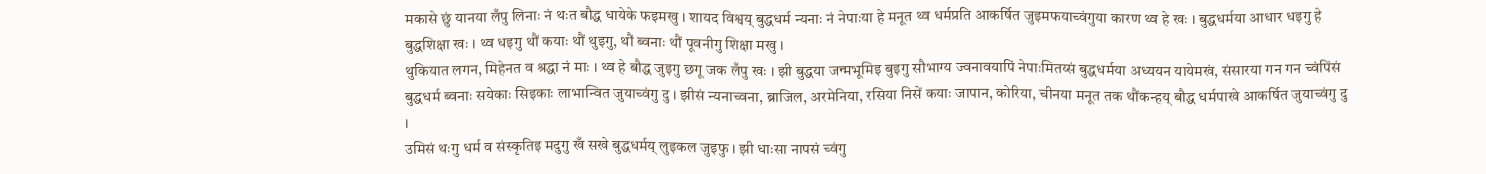मकासे छुं यानया लँपु लिनाः नं थःत बौद्ध धायेके फइमखु । शायद विश्वय् बुद्धधर्म न्यनाः नं नेपाःया हे मनूत थ्व धर्मप्रति आकर्षित जुइमफयाच्वंगुया कारण थ्व हे खः । बुद्धधर्मया आधार धइगु हे बुद्धशिक्षा खः । थ्व धइगु थौं कयाः थौं थुइगु, थौं ब्वनाः थौं पूवनीगु शिक्षा मखु ।
थुकियात लगन, मिहेनत व श्रद्धा नं माः । थ्व हे बौद्ध जुइगु छगू जक लँपु खः । झी बुद्धया जन्मभूमिइ बुइगु सौभाग्य ज्वनावयापिं नेपाःमितय्सं बुद्धधर्मया अध्ययन यायेमखं, संसारया गन गन च्वंपिंसं बुद्धधर्म ब्वनाः सयेकाः सिइकाः लाभान्वित जुयाच्वंगु दु । झीसं न्यनाच्वना, ब्राजिल, अरमेनिया, रसिया निसें कयाः जापान, कोरिया, चीनया मनूत तक थौंकन्हय् बौद्ध धर्मपाखे आकर्षित जुयाच्वंगु दु ।
उमिसं थःगु धर्म व संस्कृतिइ मदुगु खँ सखे बुद्धधर्मय् लुइकल जुइफु । झी धाःसा नापसं च्वंगु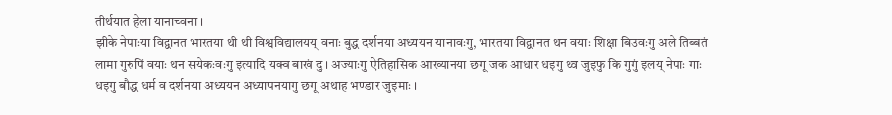तीर्थयात हेला यानाच्वना ।
झीके नेपाःया विद्वानत भारतया थी थी विश्वविद्यालयय् वनाः बुद्ध दर्शनया अध्ययन यानावःगु, भारतया विद्वानत थन वयाः शिक्षा बिउवःगु अले तिब्बतं लामा गुरुपिं वयाः थन सयेकःवःगु इत्यादि यक्व बाखं दु । अज्याःगु ऐतिहासिक आख्यानया छगू जक आधार धइगु थ्व जुइफु कि गुगुं इलय् नेपाः गाः धइगु बौद्ध धर्म व दर्शनया अध्ययन अध्यापनयागु छगू अथाह भण्डार जुइमाः ।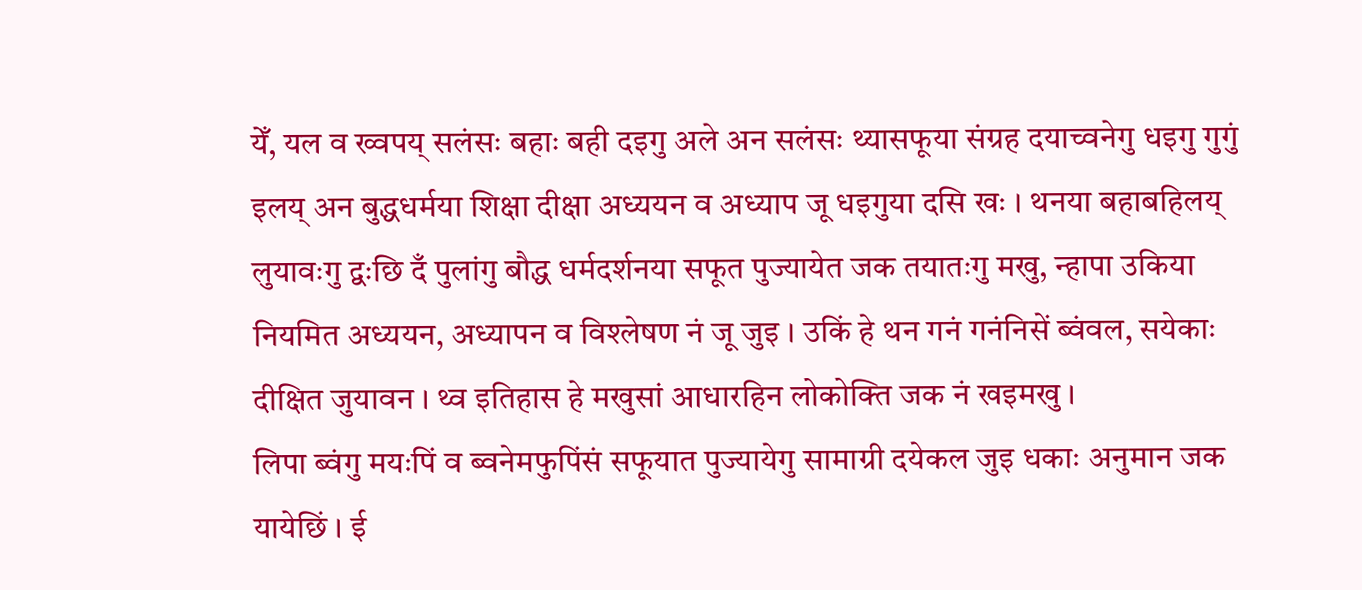येँ, यल व ख्वपय् सलंसः बहाः बही दइगु अले अन सलंसः थ्यासफूया संग्रह दयाच्वनेगु धइगु गुगुं इलय् अन बुद्धधर्मया शिक्षा दीक्षा अध्ययन व अध्याप जू धइगुया दसि खः । थनया बहाबहिलय् लुयावःगु द्वःछि दँ पुलांगु बौद्ध धर्मदर्शनया सफूत पुज्यायेत जक तयातःगु मखु, न्हापा उकिया नियमित अध्ययन, अध्यापन व विश्लेषण नं जू जुइ । उकिं हे थन गनं गनंनिसें ब्वंवल, सयेकाः दीक्षित जुयावन । थ्व इतिहास हे मखुसां आधारहिन लोकोक्ति जक नं खइमखु ।
लिपा ब्वंगु मयःपिं व ब्वनेमफुपिंसं सफूयात पुज्यायेगु सामाग्री दयेकल जुइ धकाः अनुमान जक यायेछिं । ई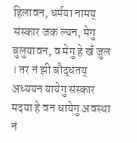हिलावन, धर्मया नामय् संस्कार जक ल्यन, मेगु बुलुयावन, व मेगु हे खँ जुल । तर नं झी बौद्धतय् अध्ययन यायेगु संस्कार मदया हे वन धायेगु अवस्था नं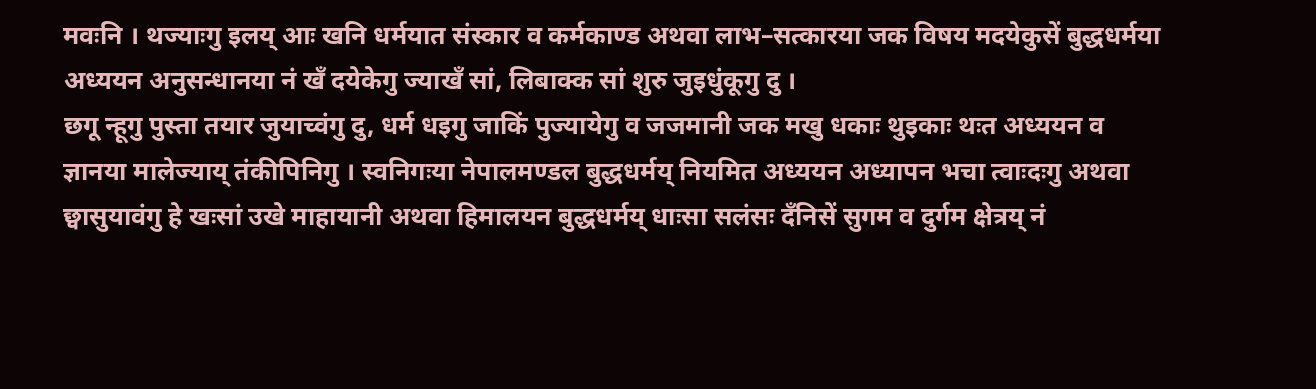मवःनि । थज्याःगु इलय् आः खनि धर्मयात संस्कार व कर्मकाण्ड अथवा लाभ–सत्कारया जक विषय मदयेकुसें बुद्धधर्मया अध्ययन अनुसन्धानया नं खँ दयेकेगु ज्याखँ सां, लिबाक्क सां शुरु जुइधुंकूगु दु ।
छगू न्हूगु पुस्ता तयार जुयाच्वंगु दु, धर्म धइगु जाकिं पुज्यायेगु व जजमानी जक मखु धकाः थुइकाः थःत अध्ययन व ज्ञानया मालेज्याय् तंकीपिनिगु । स्वनिगःया नेपालमण्डल बुद्धधर्मय् नियमित अध्ययन अध्यापन भचा त्वाःदःगु अथवा
छ्वासुयावंगु हे खःसां उखे माहायानी अथवा हिमालयन बुद्धधर्मय् धाःसा सलंसः दँनिसें सुगम व दुर्गम क्षेत्रय् नं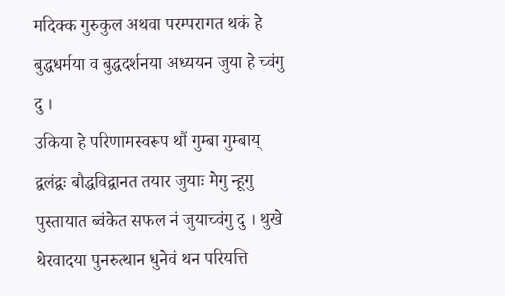मदिक्क गुरुकुल अथवा परम्परागत थकं हे बुद्धधर्मया व बुद्धदर्शनया अध्ययन जुया हे च्वंगु दु ।
उकिया हे परिणामस्वरूप थौं गुम्बा गुम्बाय् द्वलंद्वः बौद्धविद्वानत तयार जुयाः मेगु न्हूगु पुस्तायात ब्वंकेत सफल नं जुयाच्वंगु दु । थुखे थेरवादया पुनरुत्थान धुनेवं थन परियत्ति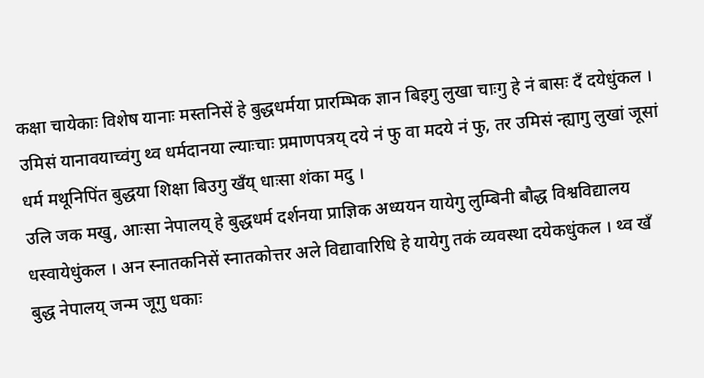कक्षा चायेकाः विशेष यानाः मस्तनिसें हे बुद्धधर्मया प्रारम्भिक ज्ञान बिइगु लुखा चाःगु हे नं बासः दँ दयेधुंकल । उमिसं यानावयाच्वंगु थ्व धर्मदानया ल्याःचाः प्रमाणपत्रय् दये नं फु वा मदये नं फु, तर उमिसं न्ह्यागु लुखां जूसां धर्म मथूनिपिंत बुद्धया शिक्षा बिउगु खँय् धाःसा शंका मदु ।
उलि जक मखु, आःसा नेपालय् हे बुद्धधर्म दर्शनया प्राज्ञिक अध्ययन यायेगु लुम्बिनी बौद्ध विश्वविद्यालय धस्वायेधुंकल । अन स्नातकनिसें स्नातकोत्तर अले विद्यावारिधि हे यायेगु तकं व्यवस्था दयेकधुंकल । थ्व खँ बुद्ध नेपालय् जन्म जूगु धकाः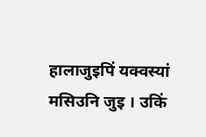हालाजुइपिं यक्वस्यां मसिउनि जुइ । उकिं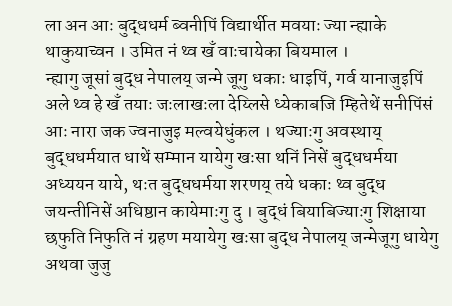ला अन आः बुद्धधर्म ब्वनीपिं विद्यार्थीत मवयाः ज्या न्ह्याके थाकुयाच्वन । उमित नं थ्व खँ वाःचायेका बियमाल ।
न्ह्यागु जूसां बुद्ध नेपालय् जन्मे जूगु धकाः धाइपिं, गर्व यानाजुइपिं अले थ्व हे खँ तयाः जःलाखःला देय्लिसे ध्येकाबजि म्हितेथें सनीपिंसं आः नारा जक ज्वनाजुइ मल्वयेधुंकल । थज्याःगु अवस्थाय् बुद्धधर्मयात धाथें सम्मान यायेगु खःसा थनिं निसें बुद्धधर्मया अध्ययन याये, थःत बुद्धधर्मया शरणय् तये धकाः थ्व बुद्ध जयन्तीनिसें अधिष्ठान कायेमाःगु दु । बुद्धं बियाबिज्याःगु शिक्षाया छफुति निफुति नं ग्रहण मयायेगु खःसा बुद्ध नेपालय् जन्मेजूगु धायेगु अथवा जुजु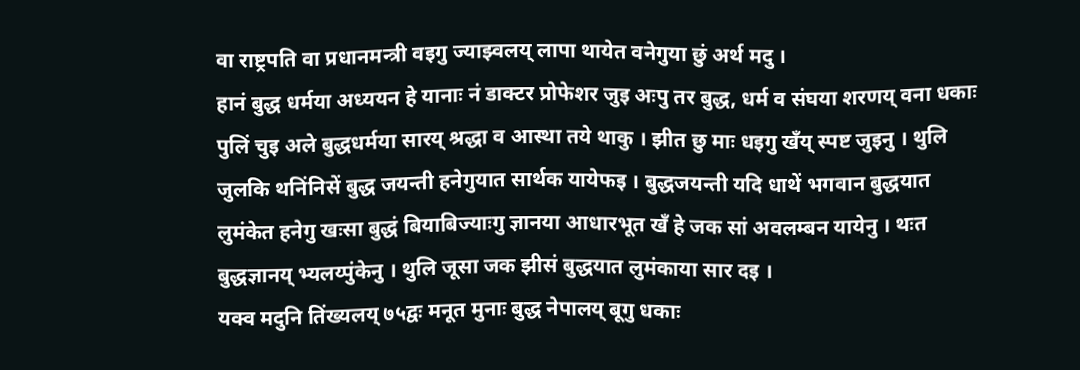वा राष्ट्रपति वा प्रधानमन्त्री वइगु ज्याझ्वलय् लापा थायेत वनेगुया छुं अर्थ मदु ।
हानं बुद्ध धर्मया अध्ययन हे यानाः नं डाक्टर प्रोफेशर जुइ अःपु तर बुद्ध, धर्म व संघया शरणय् वना धकाः पुलिं चुइ अले बुद्धधर्मया सारय् श्रद्धा व आस्था तये थाकु । झीत छु माः धइगु खँय् स्पष्ट जुइनु । थुलि जुलकि थनिंनिसें बुद्ध जयन्ती हनेगुयात सार्थक यायेफइ । बुद्धजयन्ती यदि धाथें भगवान बुद्धयात लुमंकेत हनेगु खःसा बुद्धं बियाबिज्याःगु ज्ञानया आधारभूत खँ हे जक सां अवलम्बन यायेनु । थःत बुद्धज्ञानय् भ्यलय्पुंकेनु । थुलि जूसा जक झीसं बुद्धयात लुमंकाया सार दइ ।
यक्व मदुनि तिंख्यलय् ७५द्वः मनूत मुनाः बुद्ध नेपालय् बूगु धकाः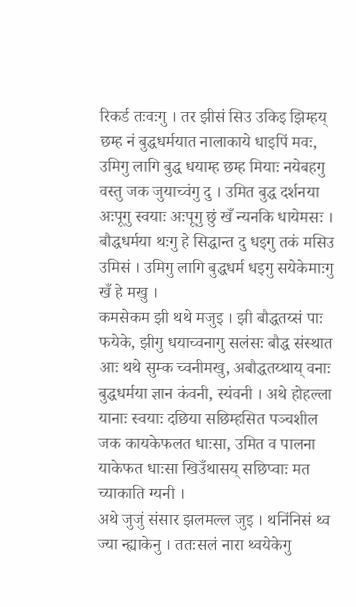रिकर्ड तःवःगु । तर झीसं सिउ उकिइ झिम्हय् छम्ह नं बुद्धधर्मयात नालाकाये धाइपिं मवः, उमिगु लागि बुद्ध धयाम्ह छम्ह मियाः नयेबहगु वस्तु जक जुयाच्वंगु दु । उमित बुद्ध दर्शनया अःपूगु स्वयाः अःपूगु छुं खँ न्यनकि धायेमसः । बौद्धधर्मया थःगु हे सिद्धान्त दु धइगु तकं मसिउ उमिसं । उमिगु लागि बुद्धधर्म धइगु सयेकेमाःगु खँ हे मखु ।
कमसेकम झी थथे मजुइ । झी बौद्धतय्सं पाः फयेके, झीगु धयाच्वनागु सलंसः बौद्ध संस्थात आः थथे सुम्क च्वनीमखु, अबौद्धतय्थाय् वनाः बुद्धधर्मया ज्ञान कंवनी, स्यंवनी । अथे होहल्ला यानाः स्वयाः दछिया सछिम्हसित पञ्चशील जक कायकेफलत धाःसा, उमित व पालना याकेफत धाःसा खिउँथासय् सछिप्वाः मत च्याकाति ग्यनी ।
अथे जुजुं संसार झलमल्ल जुइ । थनिंनिसं थ्व ज्या न्ह्याकेनु । ततःसलं नारा थ्वयेकेगु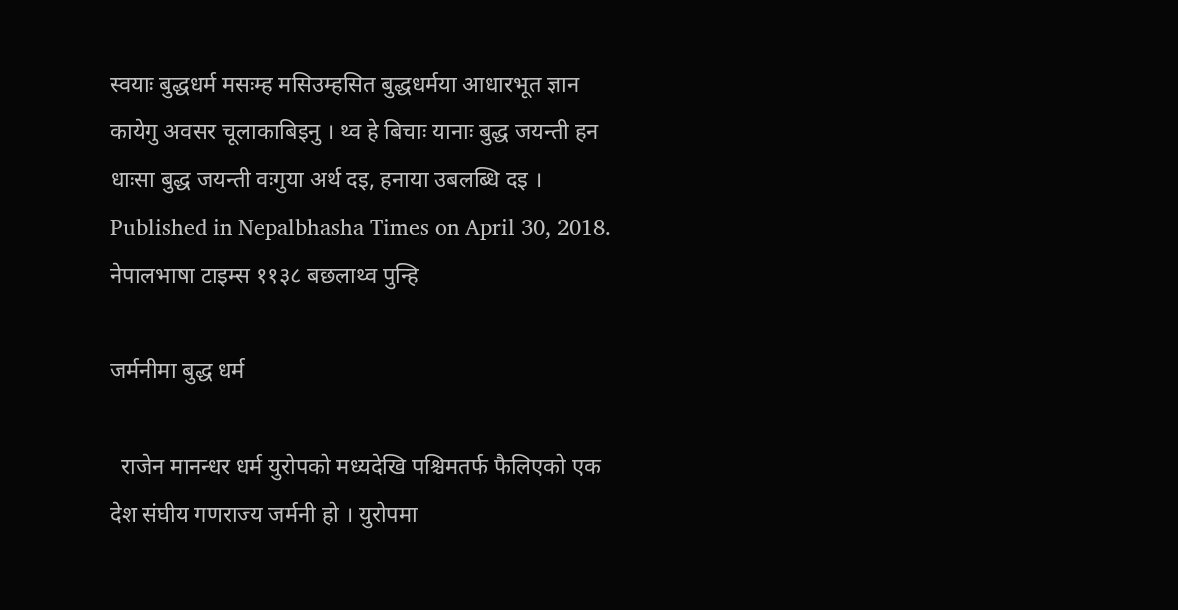स्वयाः बुद्धधर्म मसःम्ह मसिउम्हसित बुद्धधर्मया आधारभूत ज्ञान कायेगु अवसर चूलाकाबिइनु । थ्व हे बिचाः यानाः बुद्ध जयन्ती हन धाःसा बुद्ध जयन्ती वःगुया अर्थ दइ, हनाया उबलब्धि दइ ।
Published in Nepalbhasha Times on April 30, 2018.
नेपालभाषा टाइम्स ११३८ बछलाथ्व पुन्हि

जर्मनीमा बुद्ध धर्म

  राजेन मानन्धर धर्म युरोपको मध्यदेखि पश्चिमतर्फ फैलिएको एक देश संघीय गणराज्य जर्मनी हो । युरोपमा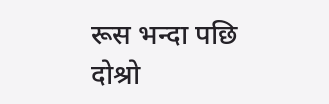रूस भन्दा पछि दोश्रो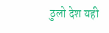ठुलो देश यही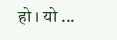हो । यो ...